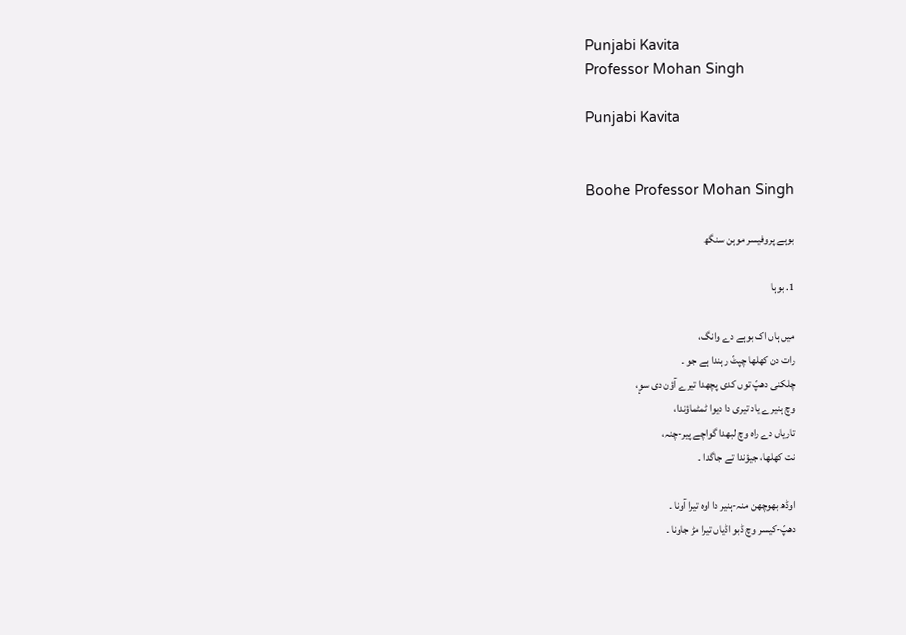Punjabi Kavita
Professor Mohan Singh

Punjabi Kavita


Boohe Professor Mohan Singh

بوہے پروفیسر موہن سنگھ

1. بوہا

میں ہاں اک بوہے دے وانگ،
رات دن کھلھا چپٹّ رہندا ہے جو ۔
چلکنی دھپّ توں کدی پچھدا تیرے آؤن دی سوٕ،
وچ ہنیرے یاد تیری دا دیوا ٹمٹماؤندا،
تاریاں دے راہ وچ لبھدا گواچے پیر-چنہ،
نت کھلھا، جیؤندا تے جاگدا ۔

اوڈھ بھوچھن منہ-ہنیر دا اوہ تیرا آونا ۔
دھپّ-کیسر وچ ڈبو اڈیاں تیرا مڑ جاونا ۔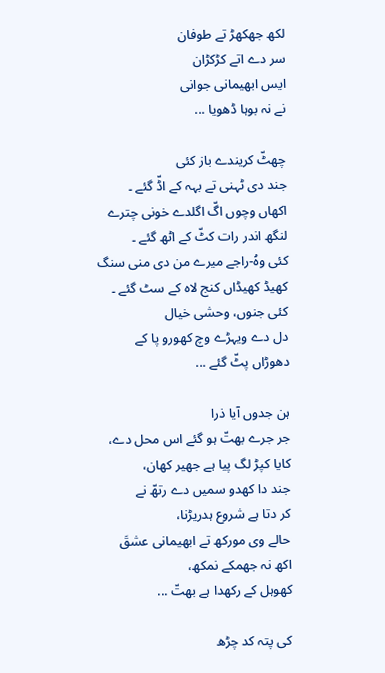لکھ جھکھڑ تے طوفان
سر دے اتے کڑکڑان
ایس ابھیمانی جوانی
نے نہ بوہا ڈھویا ...

چھٹّ کریندے باز کئی
جند دی ٹہنی تے بہہ کے اڈّ گئے ۔
اکھاں وچوں اگّ اگلدے خونی چترے
لنگھ اندر رات کٹّ کے اٹھ گئے ۔
کئی وہُ-راجے میرے من دی منی سنگ
کھیڈ کھیڈاں کنج لاہ کے سٹ گئے ۔
کئی جنوں، وحشی خیال
دل دے ویہڑے وچ کھورو پا کے
دھوڑاں پٹّ گئے ...

ہن جدوں آیا ذرا
جر جرے بھتّ ہو گئے اس محل دے،
کایا کپڑ لگ پیا ہے جھیر کھان،
جند دا کھدو سمیں دے رتھّ نے
کر دتا ہے شروع ہدریڑنا،
حالے وی مورکھ تے ابھیمانی عشقَ
اکھ نہ جھمکے نمکھ،
کھوہل کے رکھدا ہے بھتّ ...

کی پتہ کد چڑھ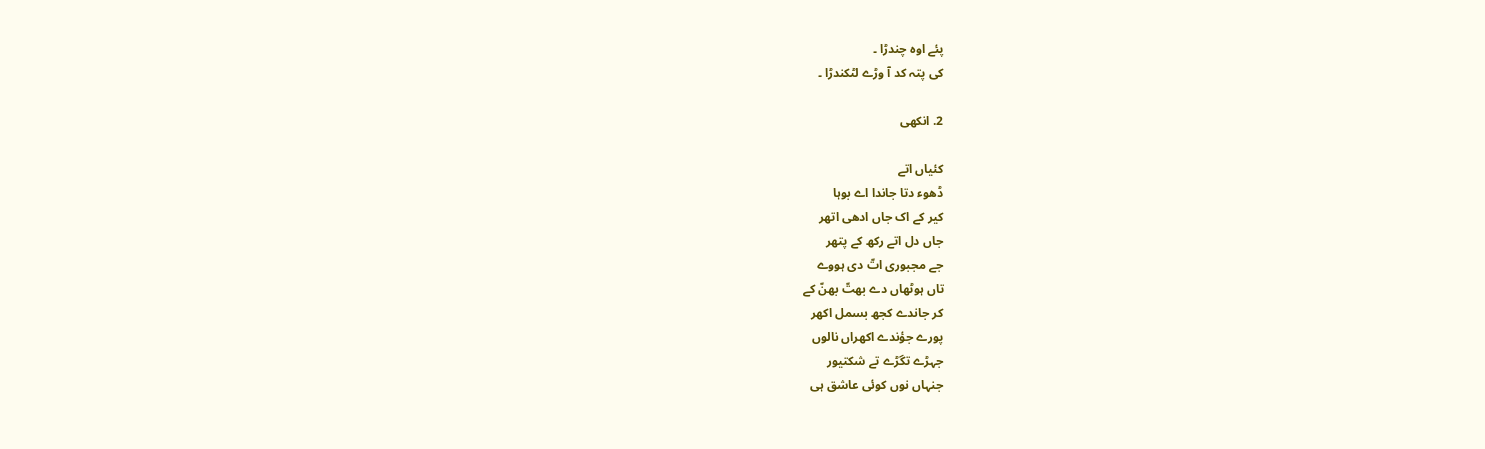پئے اوہ چندڑا ۔
کی پتہ کد آ وڑے لٹکندڑا ۔

2. انکھی

کئیاں اتے
ڈھوء دتا جاندا اے بوہا
کیر کے اک جاں ادھی اتھر
جاں دل اتے رکھ کے پتھر
جے مجبوری اتّ دی ہووے
تاں ہوٹھاں دے بھتّ بھنّ کے
کر جاندے کجھ بسمل اکھر
پورے جؤندے اکھراں نالوں
جہڑے تگڑے تے شکتیور
جنہاں نوں کوئی عاشق ہی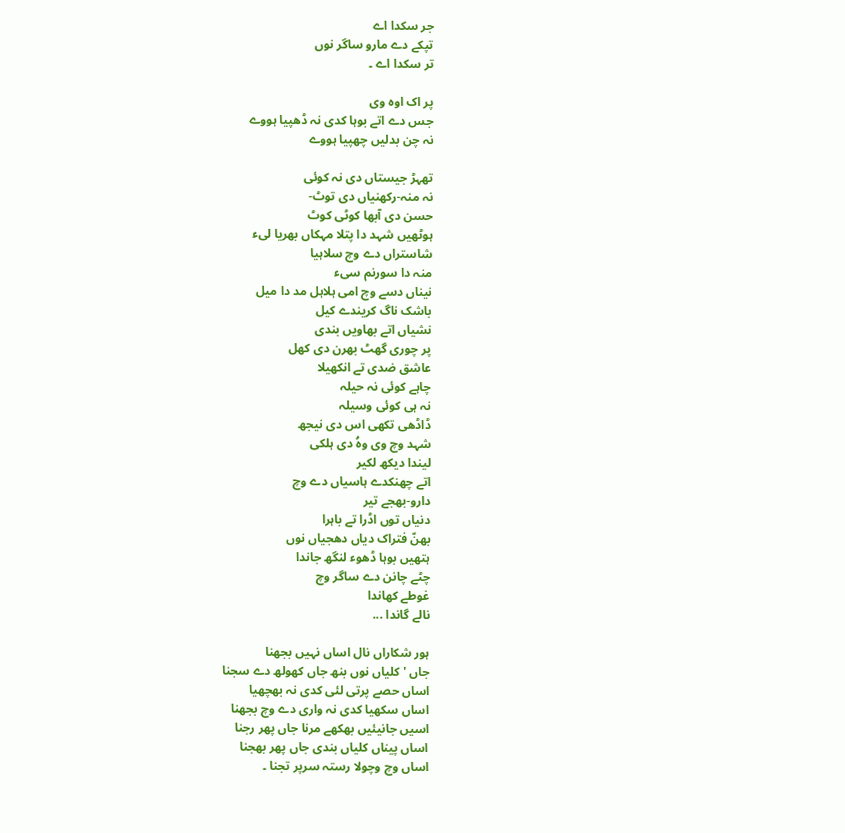جر سکدا اے
تپکے دے مارو ساگر نوں
تر سکدا اے ۔

پر اک اوہ وی
جس دے اتے بوہا کدی نہ ڈھپیا ہووے
نہ چن بدلیں چھپیا ہووے

تھہڑ جیستاں دی نہ کوئی
نہ منہ-رکھنیاں دی توٹ-
حسن دی آبھا کوٹی کوٹ
ہوٹھیں شہد دا پتلا مہکاں بھریا لیء
شاستراں دے وچ سلاہیا
منہ دا سورنم سیء
نیناں دسے وچ امی ہلاہل مد دا میل
باشک ناگ کریندے کیل
نشیاں اتے بھاویں بندی
پر چوری گھٹ بھرن دی کھل
عاشق ضدی تے انکھیلا
چاہے کوئی نہ حیلہ
نہ ہی کوئی وسیلہ
ڈاڈھی تکھی اس دی نیجھ
شہد وچ وی وہُ دی ہلکی
لیندا دیکھ لکیر
اتے چھنکدے ہاسیاں دے وچ
دارو-بھجے تیر
دنیاں توں اڈرا تے باہرا
بھنّ فتراک دیاں دھجیاں نوں
ہتھیں بوہا ڈھوء لنگھ جاندا
چٹے چانن دے ساگر وچ
غوطے کھاندا
نالے گاندا ...

ہور شکاراں نال اساں نہیں بجھنا
جاں 'کلیاں نوں بنھ جاں کھولھ دے سجنا
اساں حصے پرتی لئی کدی نہ بھچھیا
اساں سکھیا کدی نہ واری دے وچ بجھنا
اسیں جانیئیں بھکھے مرنا جاں پھر رجنا
اساں پیناں کلیاں بندی جاں پھر بھجنا
اساں وچ وچولا رستہ سرپر تجنا ۔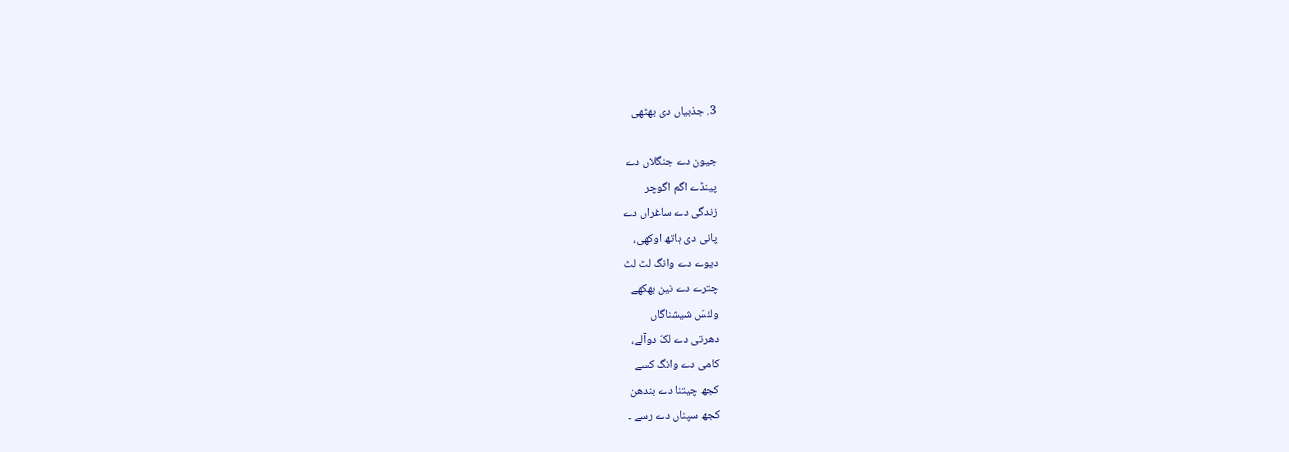3. جذبیاں دی بھٹھی

جیون دے جنگلاں دے
پینڈے اگم اگوچر
زندگی دے ساغراں دے
پانی دی ہاتھ اوکھی،
دیوے دے وانگ لٹ لٹ
چترے دے نین بھکھے
ولئسّ شیشناگاں
دھرتی دے لکّ دوآلے،
کامی دے وانگ کسے
کجھ چیتنا دے بندھن
کجھ سپناں دے رسے ۔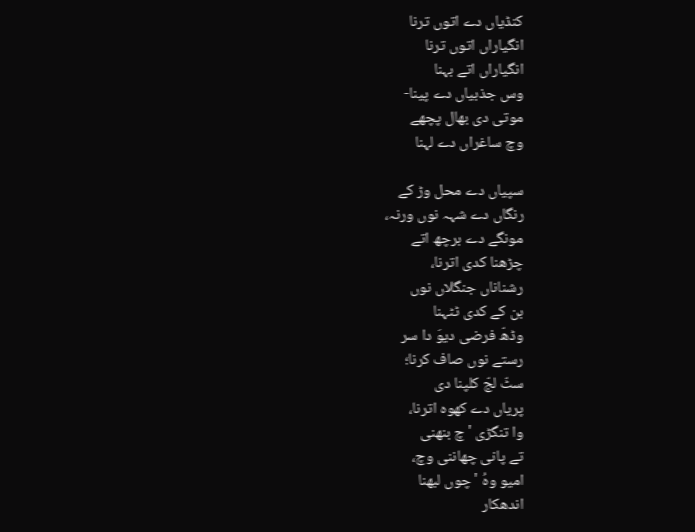کنڈیاں دے اتوں ترنا
انگیاراں اتوں ترنا
انگیاراں اتے بہنا
وس جذبیاں دے پینا-
موتی دی بھال پچھے
وچ ساغراں دے لہنا

سپیاں دے محل وڑ کے
رنگاں دے شہہ نوں ورنہ،
مونگے دے برچھ اتے
چڑھنا کدی اترنا،
رشناناں جنگلاں نوں
بن کے کدی ٹٹہنا
وڈھّ فرضی دیوَ دا سر
رستے نوں صاف کرنا؛
سٹّ لجّ کلپنا دی
پریاں دے کھوہ اترنا،
وا تنگڑی 'چ بنھنی
تے پانی چھاننی وچ،
امیو وہُ 'چوں لبھنا
اندھکار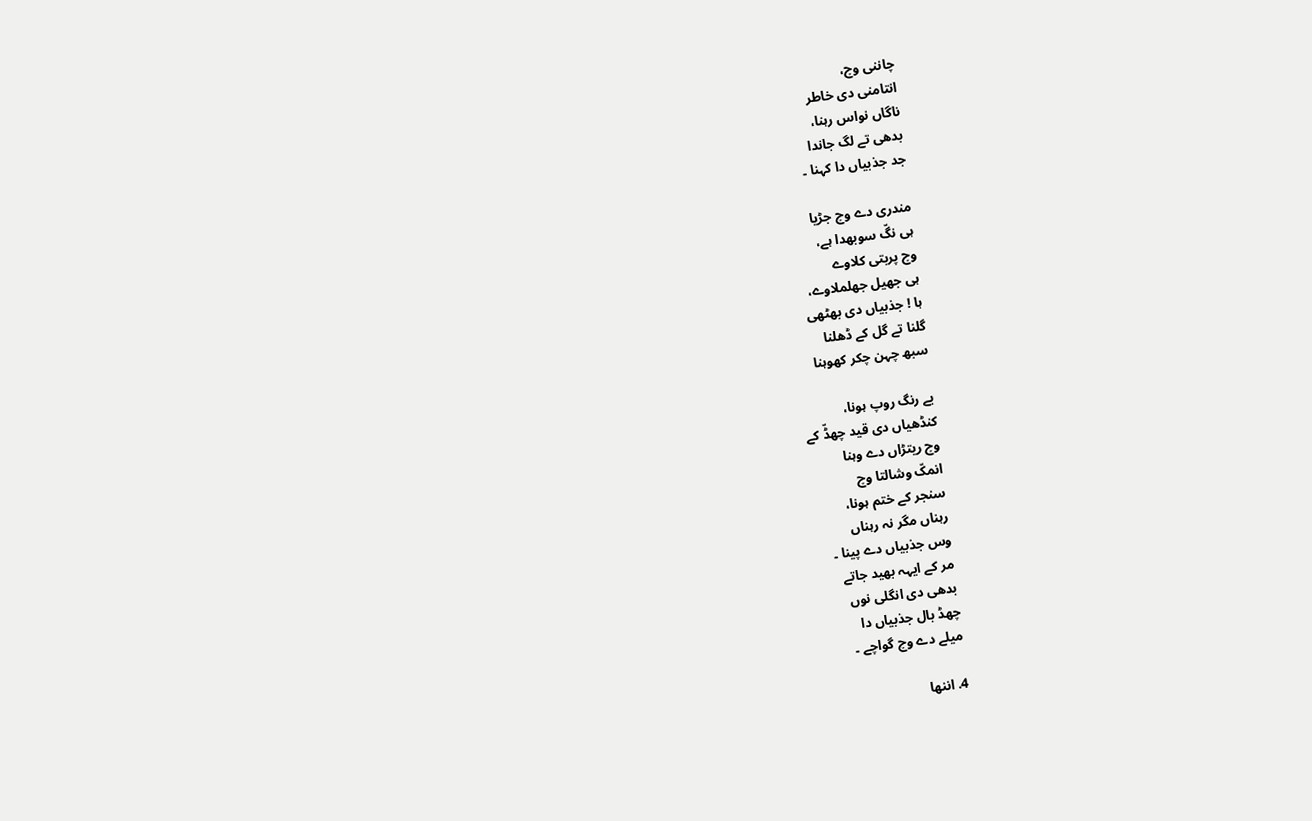چاننی وچ،
انتامنی دی خاطر
ناگاں نواس رہنا،
بدھی تے لگ جاندا
جد جذبیاں دا کہنا ۔

مندری دے وچ جڑیا
ہی نگّ سوبھدا ہے،
وچ پربتی کلاوے
ہی جھیل جھلملاوے،
ہا ! جذبیاں دی بھٹھی
گلنا تے گل کے ڈھلنا
سبھ چہن چکر کھوہنا

بے رنگ روپ ہونا،
کنڈھیاں دی قید چھڈّ کے
وچ ریتڑاں دے وہنا
انمکّ وشالتا وچ
سنجر کے ختم ہونا،
رہناں مگر نہ رہناں
وس جذبیاں دے پینا ۔
مر کے ایہہ بھید جاتے
بدھی دی انگلی نوں
چھڈ بال جذبیاں دا
میلے دے وچ گواچے ۔

4. اننھا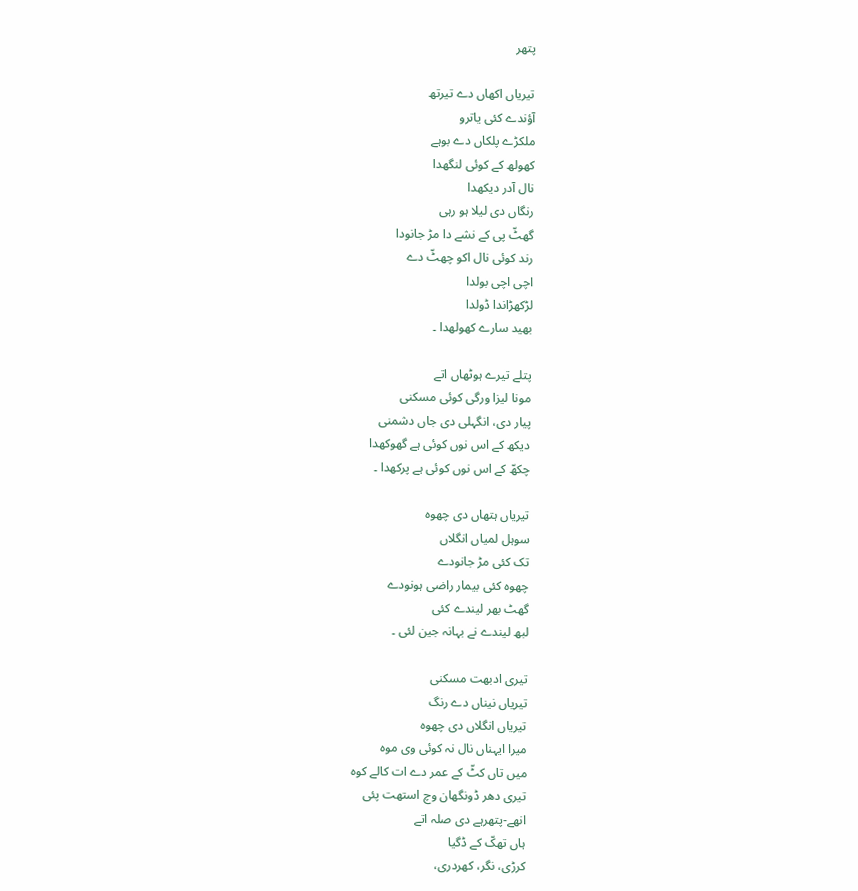پتھر

تیریاں اکھاں دے تیرتھ
آؤندے کئی یاترو
ملکڑے پلکاں دے بوہے
کھولھ کے کوئی لنگھدا
نال آدر دیکھدا
رنگاں دی لیلا ہو رہی
گھٹّ پی کے نشے دا مڑ جانودا
رند کوئی نال اکو چھٹّ دے
اچی اچی بولدا
لڑکھڑاندا ڈولدا
بھید سارے کھولھدا ۔

پتلے تیرے ہوٹھاں اتے
مونا لیزا ورگی کوئی مسکنی
پیار دی، انگہلی دی جاں دشمنی
دیکھ کے اس نوں کوئی ہے گھوکھدا
چکھّ کے اس نوں کوئی ہے پرکھدا ۔

تیریاں ہتھاں دی چھوہ
سوہل لمیاں انگلاں
تک کئی مڑ جانودے
چھوہ کئی بیمار راضی ہونودے
گھٹ بھر لیندے کئی
لبھ لیندے نے بہانہ جین لئی ۔

تیری ادبھت مسکنی
تیریاں نیناں دے رنگ
تیریاں انگلاں دی چھوہ
میرا ایہناں نال نہ کوئی وی موہ
میں تاں کٹّ کے عمر دے ات کالے کوہ
تیری دھر ڈونگھان وچ استھت پئی
انھے-پتھرہے دی صلہ اتے
ہاں تھکّ کے ڈگیا
کرڑی، نگر، کھردری،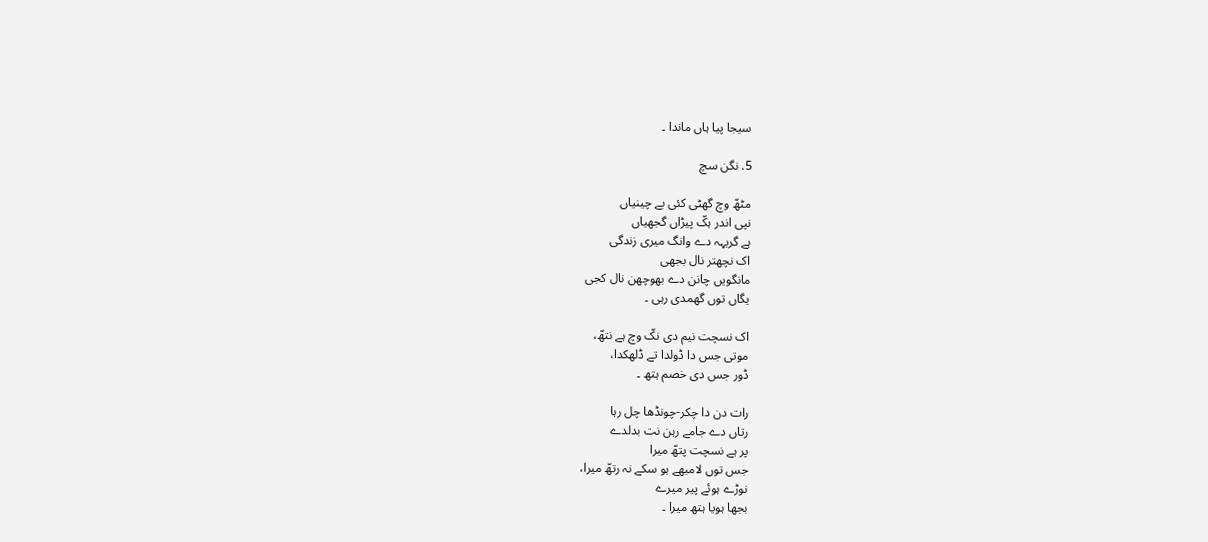سیجا پیا ہاں ماندا ۔

5. نگن سچ

مٹھّ وچ گھٹی کئی بے چینیاں
نپی اندر ہکّ پیڑاں گجھیاں
ہے گریہہ دے وانگ میری زندگی
اک نچھتر نال بجھی
مانگویں چانن دے بھوچھن نال کجی
یگاں توں گھمدی رہی ۔

اک نسچت نیم دی نکّ وچ ہے نتھّ،
موتی جس دا ڈولدا تے ڈلھکدا،
ڈور جس دی خصم ہتھ ۔

رات دن دا چکر-چونڈھا چل رہا
رتاں دے جامے رہن نت بدلدے
پر ہے نسچت پتھّ میرا
جس توں لامبھے ہو سکے نہ رتھّ میرا،
نوڑے ہوئے پیر میرے
بجھا ہویا ہتھ میرا ۔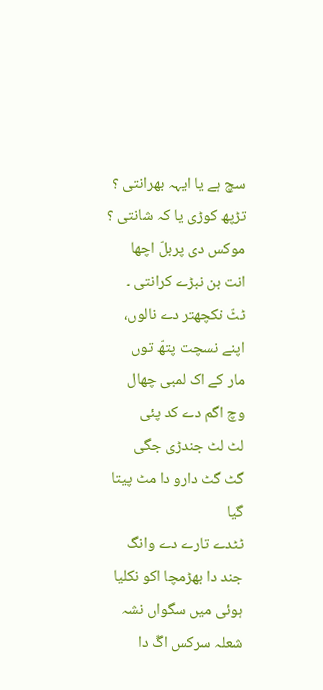سچ ہے یا ایہہ بھرانتی ؟
تڑپھ کوڑی یا کہ شانتی ؟
موکس دی پربلّ اچھا
انت بن نبڑے کرانتی ۔
ٹٹّ نکچھتر دے نالوں،
اپنے نسچت پتھّ توں
مار کے اک لمبی چھال
وچ اگم دے کد پئی
لٹ لٹ جندڑی جگی
گٹ گٹ دارو دا مٹ پیتا گیا
ٹٹدے تارے دے وانگ
جند دا بھڑمچا اکو نکلیا
ہوئی میں سگواں نشہ
شعلہ سرکس اگّ دا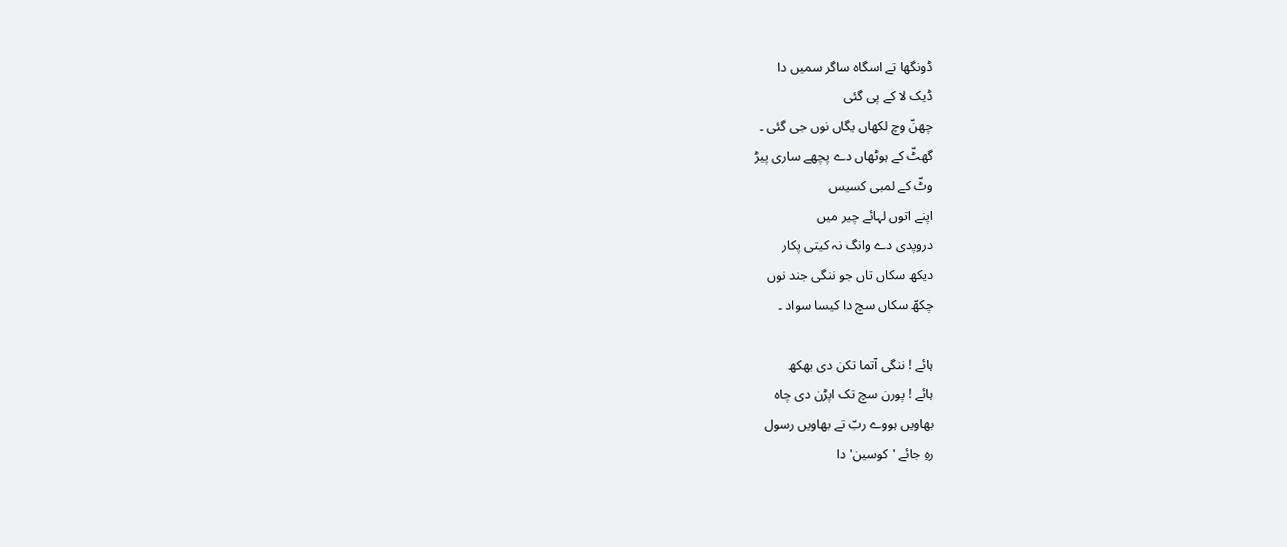ڈونگھا تے اسگاہ ساگر سمیں دا
ڈیک لا کے پی گئی
چھنّ وچ لکھاں یگاں نوں جی گئی ۔
گھٹّ کے ہوٹھاں دے پچھے ساری پیڑ
وٹّ کے لمبی کسیس
اپنے اتوں لہائے چیر میں
دروپدی دے وانگ نہ کیتی پکار
دیکھ سکاں تاں جو ننگی جند نوں
چکھّ سکاں سچ دا کیسا سواد ۔

ہائے ! ننگی آتما تکن دی بھکھ
ہائے ! پورن سچ تک اپڑن دی چاہ
بھاویں ہووے ربّ تے بھاویں رسول
رہِ جائے 'کوسین' دا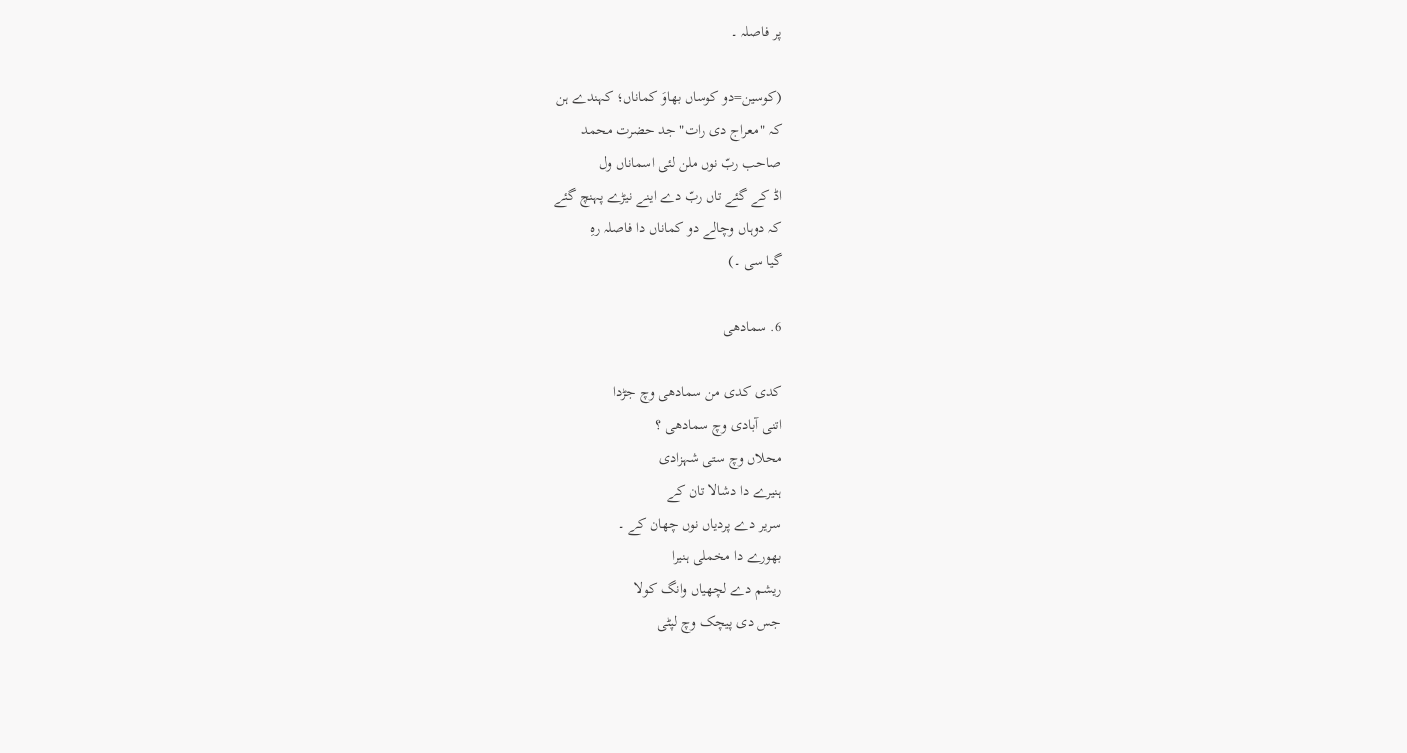پر فاصلہ ۔

(کوسین=دو کوساں بھاوَ کماناں؛ کہندے ہن
کہ "معراج دی رات" جد حضرت محمد
صاحب ربّ نوں ملن لئی اسماناں ول
اڈ کے گئے تاں ربّ دے اینے نیڑے پہنچ گئے
کہ دوہاں وچالے دو کماناں دا فاصلہ رہِ
گیا سی ۔)

6. سمادھی

کدی کدی من سمادھی وچ جڑدا
اتنی آبادی وچ سمادھی ؟
محلاں وچ ستی شہزادی
ہنیرے دا دشالا تان کے
سریر دے پردیاں نوں چھان کے ۔
بھورے دا مخملی ہنیرا
ریشم دے لچھیاں وانگ کولا
جس دی پیچک وچ لپٹی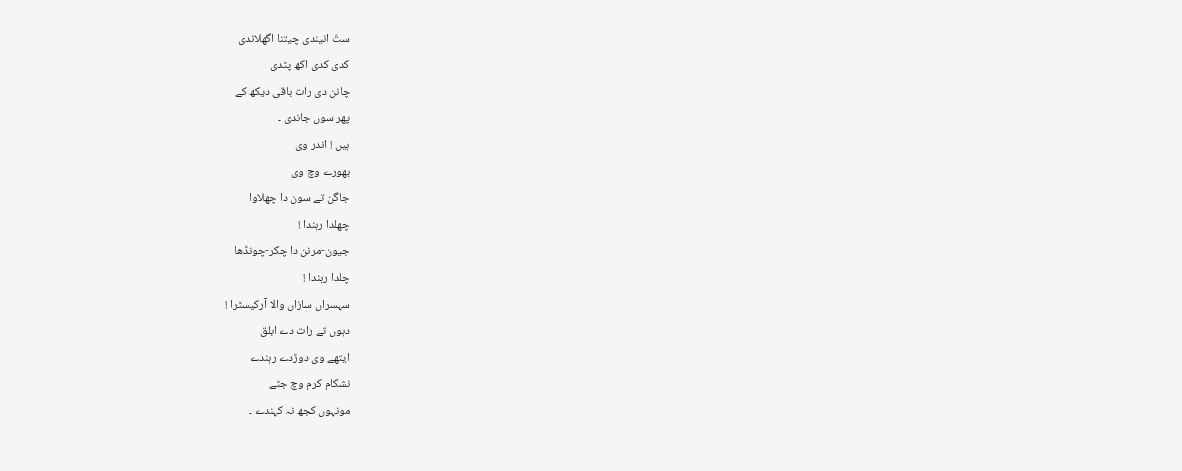ستّ انیندی چیتنا اگھلاندی
کدی کدی اکھ پٹدی
چانن دی رات باقی دیکھ کے
پھر سوں جاندی ۔
ہیں ! اندر وی
بھورے وچ وی
جاگن تے سون دا چھلاوا
چھلدا رہندا !
جیون-مرنن دا چکر-چونڈھا
چلدا رہندا !
سہسراں سازاں والا آرکیسٹرا !
دہوں تے رات دے ابلق
ایتھے وی دوڑدے رہندے
نشکام کرم وچ جٹے
مونہوں کجھ نہ کہندے ۔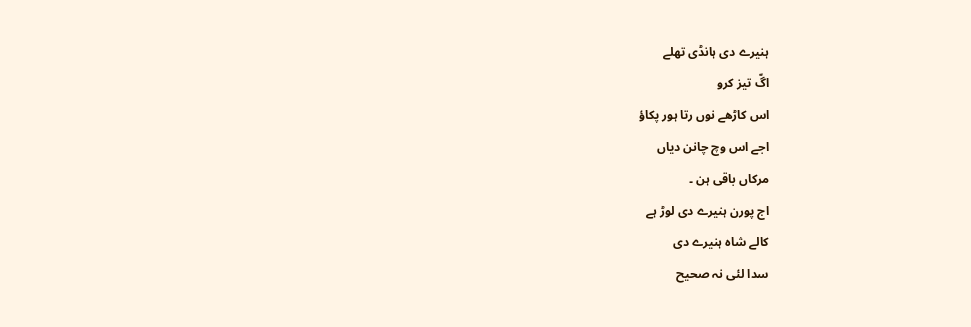ہنیرے دی ہانڈی تھلے
اگّ تیز کرو
اس کاڑھے نوں رتا ہور پکاؤ
اجے اس وچ چانن دیاں
مرکاں باقی ہن ۔
اج پورن ہنیرے دی لوڑ ہے
کالے شاہ ہنیرے دی
سدا لئی نہ صحیح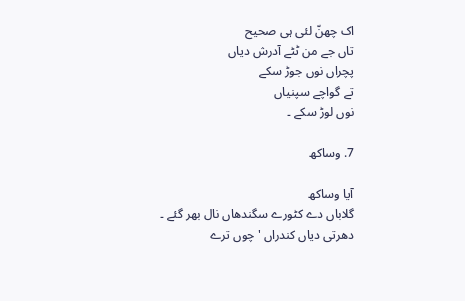اک چھنّ لئی ہی صحیح
تاں جے من ٹٹے آدرش دیاں
پچراں نوں جوڑ سکے
تے گواچے سپنیاں
نوں لوڑ سکے ۔

7. وساکھ

آیا وساکھ
گلاباں دے کٹورے سگندھاں نال بھر گئے ۔
دھرتی دیاں کندراں 'چوں ترے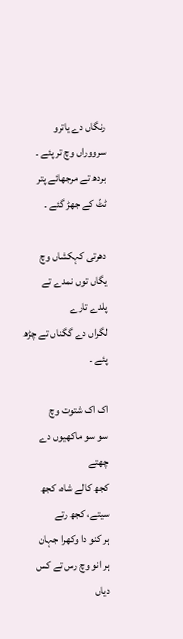رنگاں دے یاترو
سرووراں وچ تر پئے ۔
بردھ تے مرجھائے پتر
ٹٹّ کے جھڑ گئے ۔

دھرتی کہکشاں وچ
یگاں توں نمدے تے پلدے تارے
لگراں دے گگناں تے چڑھ پئے ۔

اک اک شتوت وچ
سو سو ماکھیوں دے چھتے
کجھ کالے شاہ، کجھ سیتے، کجھ رتے
ہر کنو دا وکھرا جہان
ہر انو وچ رس تے کس دیاں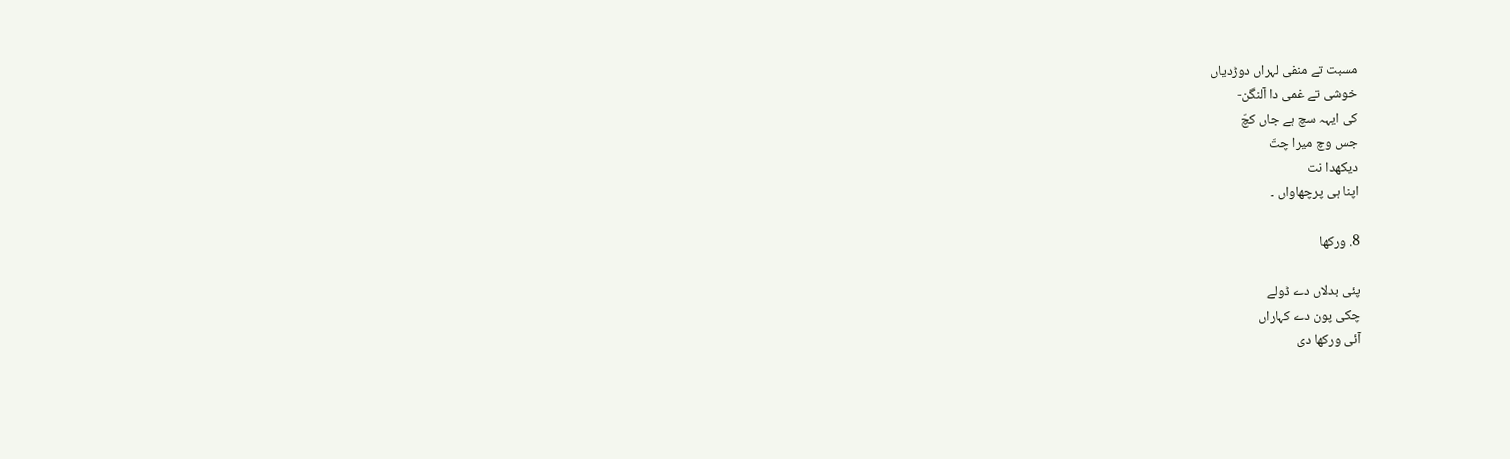مسبت تے منفی لہراں دوڑدیاں
خوشی تے غمی دا آلنگن-
کی ایہہ سچ ہے جاں کچّ
جس وچ میرا چتّ
دیکھدا نت
اپنا ہی پرچھاواں ۔

8. ورکھا

پئی بدلاں دے ڈولے
چکی پون دے کہاراں
آئی ورکھا دی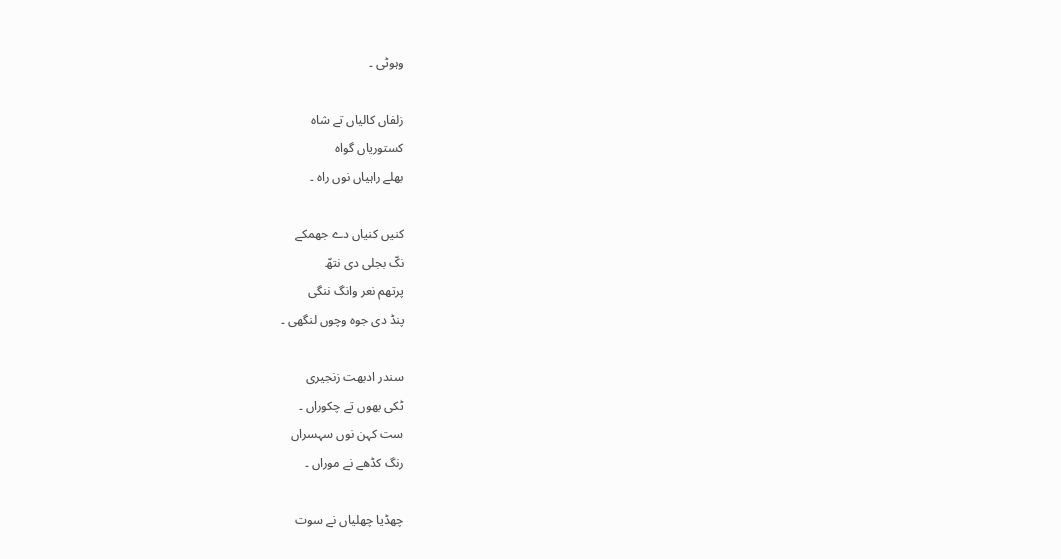وہوٹی ۔

زلفاں کالیاں تے شاہ
کستوریاں گواہ
بھلے راہیاں نوں راہ ۔

کنیں کنیاں دے جھمکے
نکّ بجلی دی نتھّ
پرتھم نعر وانگ ننگی
پنڈ دی جوہ وچوں لنگھی ۔

سندر ادبھت زنجیری
ٹکی بھوں تے چکوراں ۔
ست کہن نوں سہسراں
رنگ کڈھے نے موراں ۔

چھڈیا چھلیاں نے سوت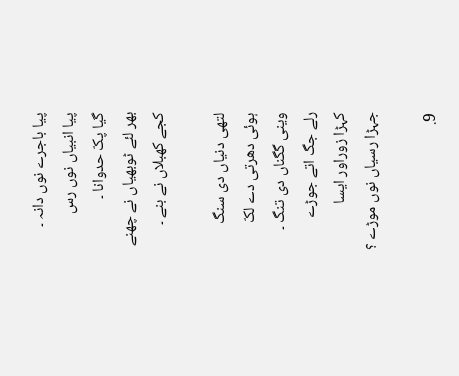پیا باجرے نوں دانہ ۔
پیا انبیاں نوں رس
گیا پکّ حدوانا ۔
بھر لئے ٹوبھیاں نے چھنے
کجے کھبلاں نے بنے ۔

لتھی دنیاں دی سنگ
ہوئی دھرتی دے لکّ
وینی گگناں دی تنگ ۔
رلے جگ اتے جوڑے
کہڑا زوراور ایسا
جہڑا رسیاں نوں موڑے ؟

9.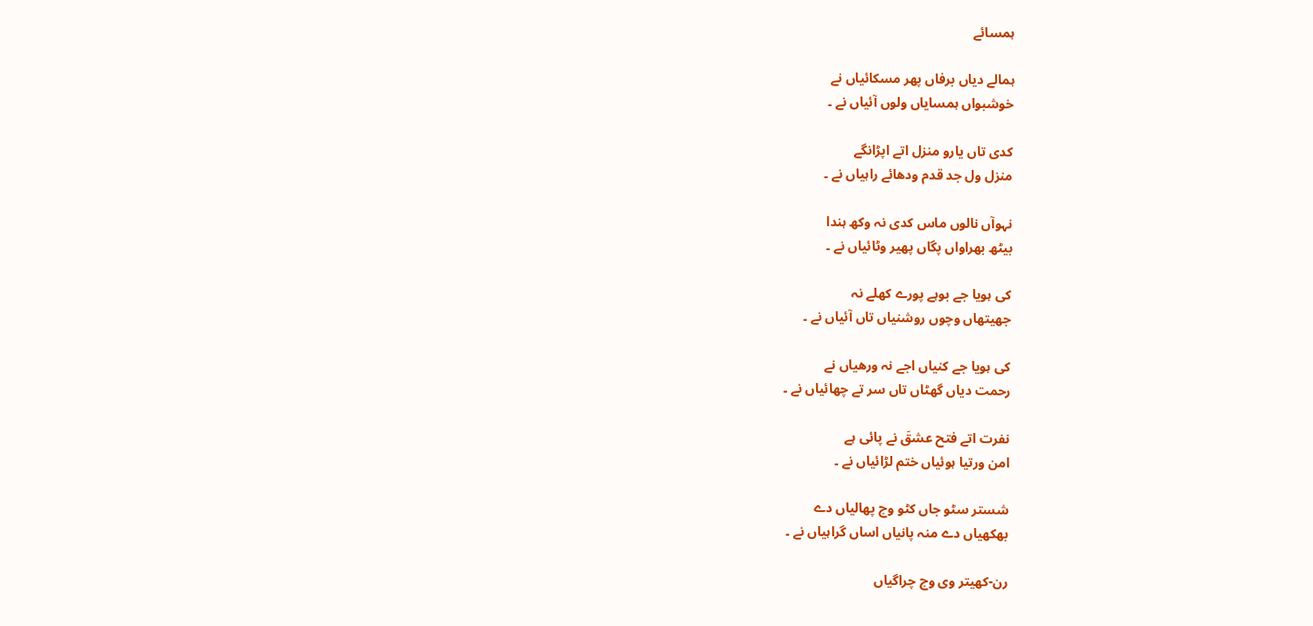ہمسائے

ہمالے دیاں برفاں پھر مسکائیاں نے
خوشبواں ہمسایاں ولوں آئیاں نے ۔

کدی تاں یارو منزل اتے اپڑانگے
منزل ول جد قدم ودھائے راہیاں نے ۔

نہوآں نالوں ماس کدی نہ وکھ ہندا
بیٹھ بھراواں پگاں پھیر وٹائیاں نے ۔

کی ہویا جے بوہے پورے کھلے نہ
جھیتھاں وچوں روشنیاں تاں آئیاں نے ۔

کی ہویا جے کنیاں اجے نہ ورھیاں نے
رحمت دیاں گھٹاں تاں سر تے چھائیاں نے ۔

نفرت اتے فتح عشقَ نے پائی ہے
امن ورتیا ہوئیاں ختم لڑائیاں نے ۔

شستر سٹو جاں کٹو وچ پھالیاں دے
بھکھیاں دے منہ پانیاں اساں گراہیاں نے ۔

رن-کھیتر وی وچ چراگیاں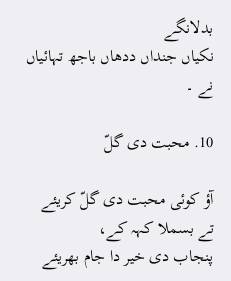بدلانگے
نکیاں جنداں ددھاں باجھ تہائیاں نے ۔

10. محبت دی گلّ

آؤ کوئی محبت دی گلّ کریئے
تے بسملا کہہ کے،
پنجاب دی خیر دا جام بھریئے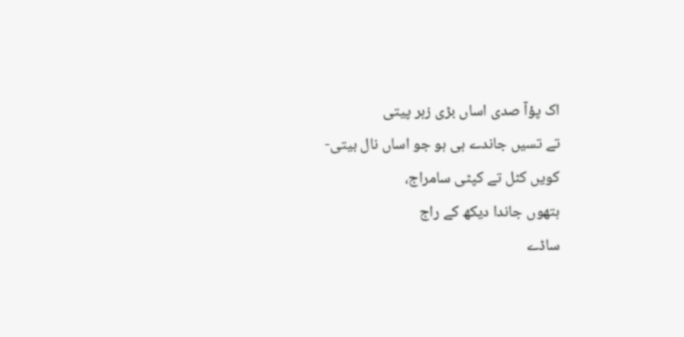اک پؤآ صدی اساں بڑی زہر پیتی
تے تسیں جاندے ہی ہو جو اساں نال بیتی-
کویں کٹل تے کپٹی سامراج،
ہتھوں جاندا دیکھ کے راج
ساڈے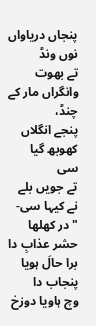پنجاں دریاواں نوں ونڈ
تے بھوت وانگراں مار کے چنڈ،
پنجے انگلاں کھوبھ گیا سی
تے جویں بلے نے کیہا سی-
"در کھلھا حشر عذابِ دا
برا حالَ ہویا پنجاب دا
وچ ہاویا دوزخ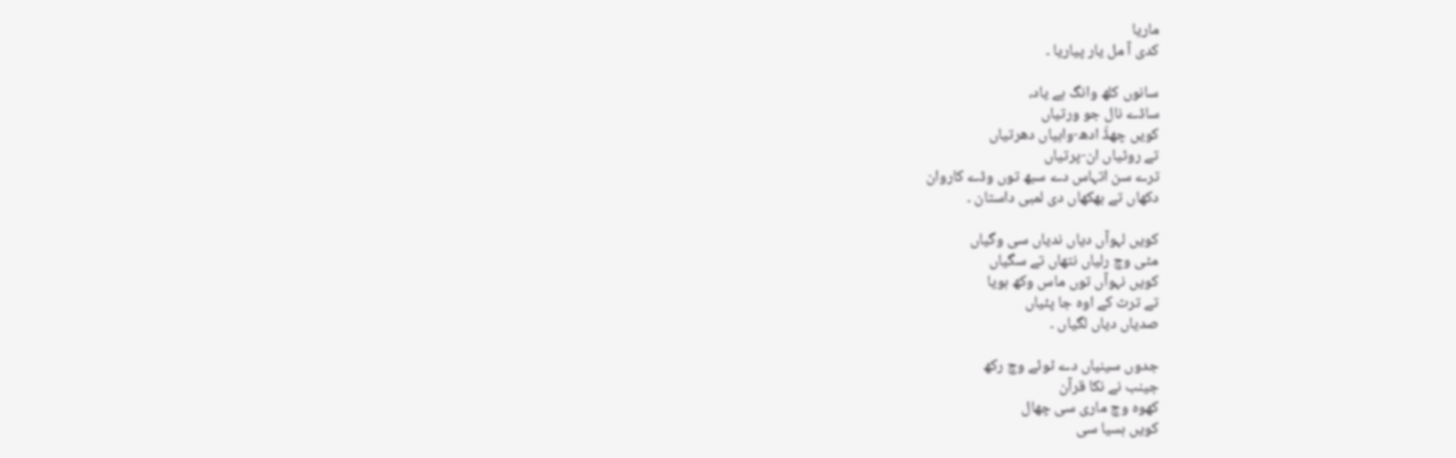ماریا
کدی آ مل یار پیاریا ۔

سانوں کلھ وانگ ہے یاد،
ساڈے نال جو ورتیاں
کویں چھڈّ ادھ-واہیاں دھرتیاں
تے روٹیاں ان-پرتیاں
ترے سن اتہاس دے سبھ توں وڈے کاروان
دکھاں تے بھکھاں دی لمبی داستان ۔

کویں لہوآں دیاں ندیاں سی وگیاں
مٹی وچ رلیاں نتھاں تے سگیاں
کویں نہوآں توں ماس وکھ ہویا
تے ترٹ کے اوہ جا پئیاں
صدیاں دیاں لگیاں ۔

جدوں سینیاں دے ٹوئے وچ رکھ
جینب نے نکا قرآن
کھوہ وچ ماری سی چھال
کویں ہسیا سی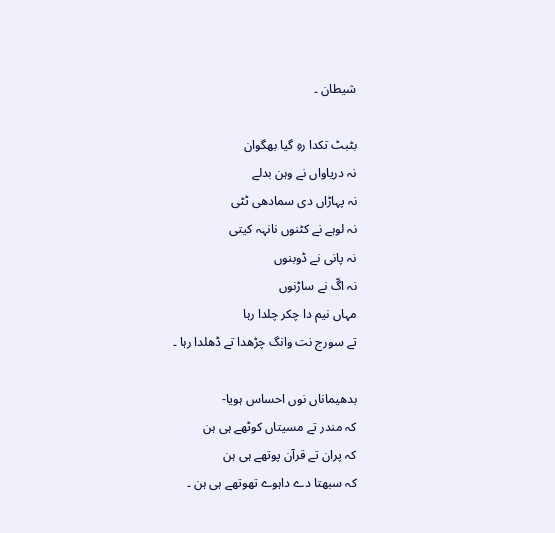شیطان ۔

بٹبٹ تکدا رہِ گیا بھگوان
نہ دریاواں نے وہن بدلے
نہ پہاڑاں دی سمادھی ٹٹی
نہ لوہے نے کٹنوں نانہہ کیتی
نہ پانی نے ڈوبنوں
نہ اگّ نے ساڑنوں
مہاں نیم دا چکر چلدا رہا
تے سورج نت وانگ چڑھدا تے ڈھلدا رہا ۔

بدھیماناں نوں احساس ہویا-
کہ مندر تے مسیتاں کوٹھے ہی ہن
کہ پران تے قرآن پوتھے ہی ہن
کہ سبھتا دے داہوے تھوتھے ہی ہن ۔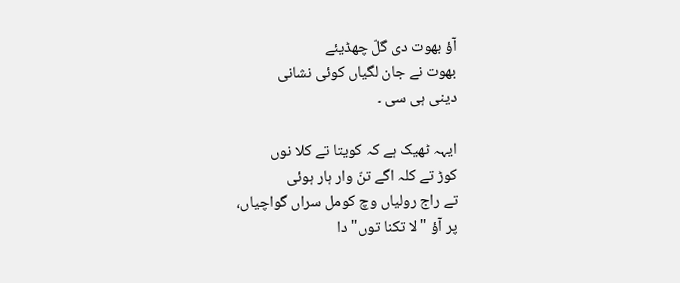آؤ بھوت دی گلّ چھڈیئے
بھوت نے جان لگیاں کوئی نشانی
دینی ہی سی ۔

ایہہ ٹھیک ہے کہ کویتا تے کلا نوں
کوڑ تے کلہ اگے تنّ وار ہار ہوئی
تے راج رولیاں وچ کومل سراں گواچیاں،
پر آؤ "لا تکنا توں" دا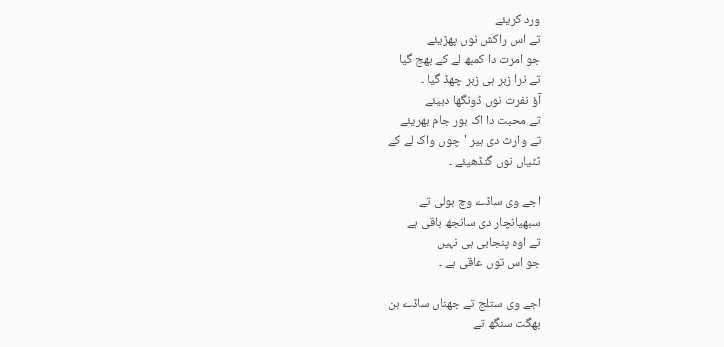ورد کریئے
تے اس راکش نوں پھڑیئے
جو امرت دا کمبھ لے کے بھج گیا
تے نرا زہر ہی زہر چھڈ گیا ۔
آؤ نفرت نوں ڈونگھا دبیئے
تے محبت دا اک ہور جام بھریئے
تے وارث دی ہیر 'چوں واک لے کے
ٹٹیاں نوں گنڈھیئے ۔

اجے وی ساڈے وچ بولی تے
سبھیانچار دی سانجھ باقی ہے
تے اوہ پنجابی ہی نہیں
جو اس توں عاقی ہے ۔

اجے وی ستلج تے جھناں ساڈے ہن
بھگت سنگھ تے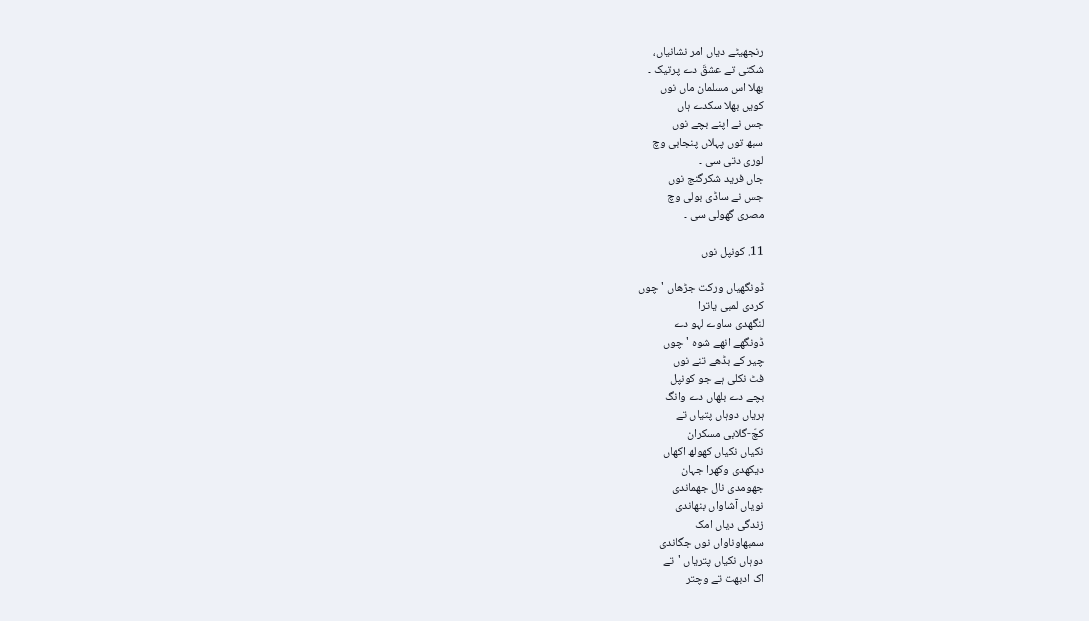رنجھیٹے دیاں امر نشانیاں،
شکتی تے عشقَ دے پرتیک ۔
بھلا اس مسلمان ماں نوں
کویں بھلا سکدے ہاں
جس نے اپنے بچے نوں
سبھ توں پہلاں پنجابی وچ
لوری دتی سی ۔
جاں فرید شکرگنج نوں
جس نے ساڈی بولی وچ
مصری گھولی سی ۔

11. کونپل نوں

ڈونگھیاں ورکت جڑھاں 'چوں
کردی لمبی یاترا
لنگھدی ساوے لہو دے
ڈونگھے انھے شوہ 'چوں
چیر کے بڈھے تنے نوں
فٹ نکلی ہے جو کونپل
بچے دے بلھاں دے وانگ
ہریاں دوہاں پتیاں تے
کچّ-گلابی مسکران
نکیاں نکیاں کھولھ اکھاں
دیکھدی وکھرا جہان
جھومدی نال جھماندی
نویاں آشاواں بنھاندی
زندگی دیاں امک
سمبھاوناواں نوں جگاندی
دوہاں نکیاں پتریاں 'تے
اک ادبھت تے وچتر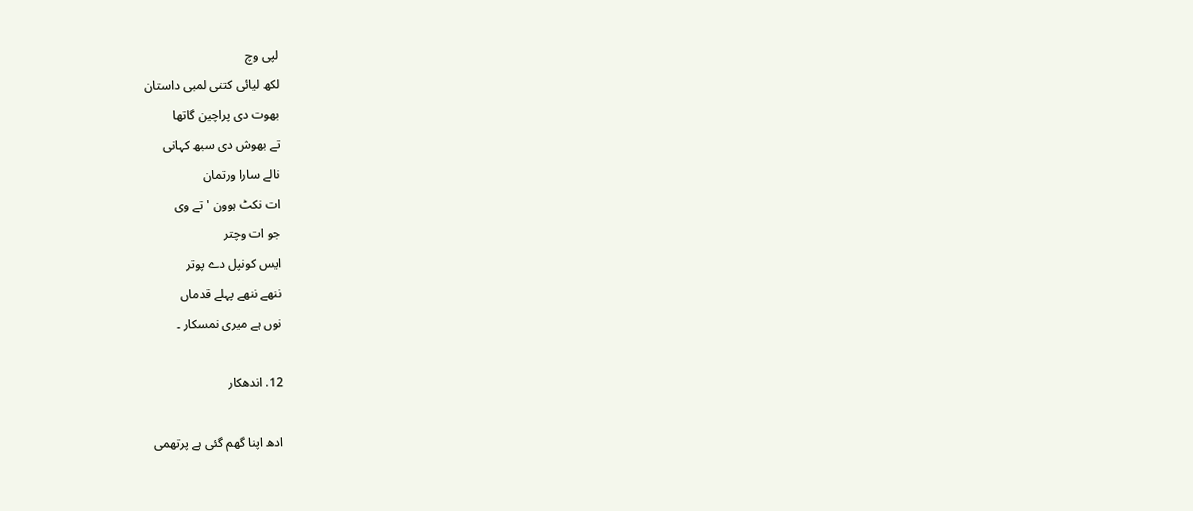لپی وچ
لکھ لیائی کتنی لمبی داستان
بھوت دی پراچین گاتھا
تے بھوش دی سبھ کہانی
نالے سارا ورتمان
ات نکٹ ہوون 'تے وی
جو ات وچتر
ایس کونپل دے پوتر
ننھے ننھے پہلے قدماں
نوں ہے میری نمسکار ۔

12. اندھکار

ادھ اپنا گھم گئی ہے پرتھمی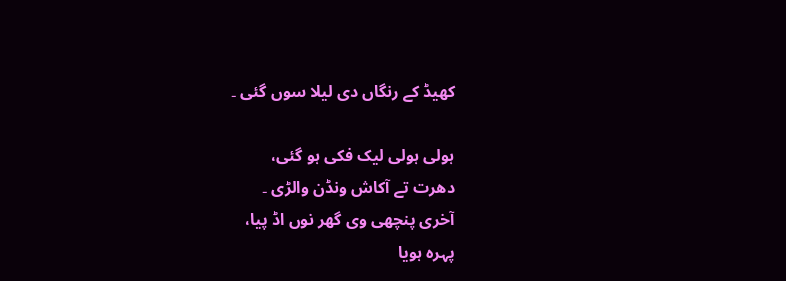کھیڈ کے رنگاں دی لیلا سوں گئی ۔

ہولی ہولی لیک فکی ہو گئی،
دھرت تے آکاش ونڈن والڑی ۔
آخری پنچھی وی گھر نوں اڈ پیا،
پہرہ ہویا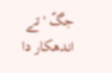جگّ 'تے اندھکار دا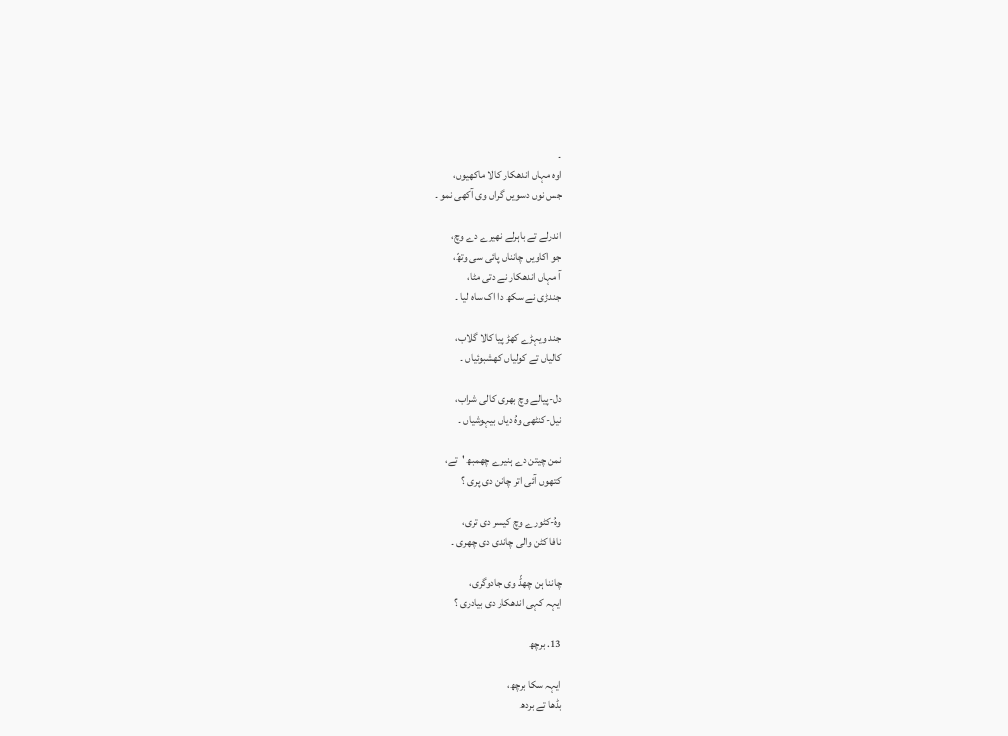۔
اوہ مہاں اندھکار کالا ماکھیوں،
جس نوں دسویں گراں وی آکھی نمو ۔

اندرلے تے باہرلے نھیرے دے وچ،
جو اکاویں چانناں پائی سی وتھّ،
آ مہاں اندھکار نے دتی مٹا،
جندڑی نے سکھ دا اک ساہ لیا ۔

جند ویہڑے کھڑ پیا کالا گلاب،
کالیاں تے کولیاں کھشبوئیاں ۔

دل-پیالے وچ بھری کالی شراب،
نیل-کنٹھی وہُ دیاں بیہوشیاں ۔

نمن چیتن دے ہنیرے چھمبھ 'تے،
کتھوں آئی اتر چانن دی پری ؟

وہُ-کٹورے وچ کیسر دی تری،
نافا کٹن والی چاندی دی چھری ۔

چاننا ہن چھڈّ وی جادوگری،
ایہہ کہی اندھکار دی بیادری ؟

13. برچھ

ایہہ سکا برچھ،
بڈھا تے بردھ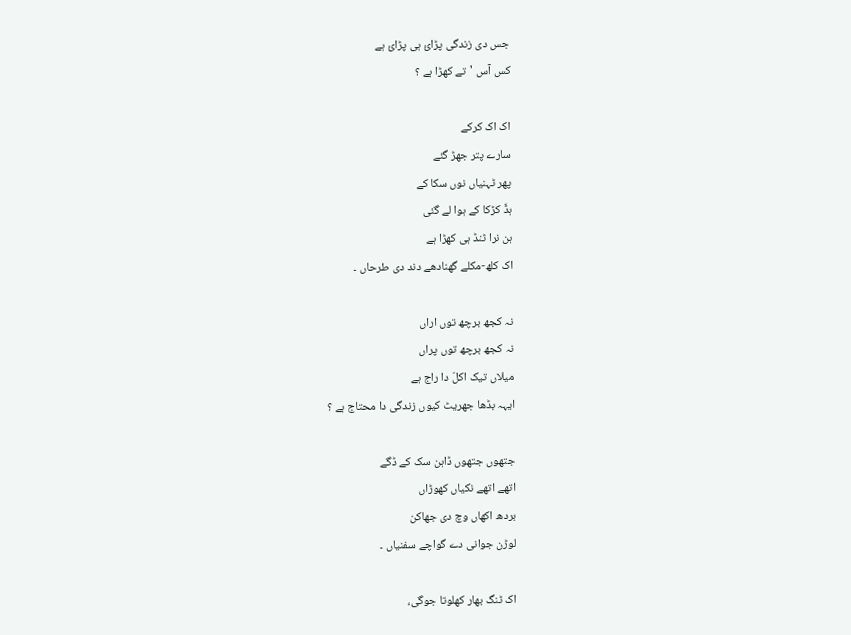جس دی زندگی پڑائ ہی پڑائ ہے
کس آس 'تے کھڑا ہے ؟

اک اک کرکے
سارے پتر جھڑ گئے
پھر ٹہنیاں نوں سکا کے
ہڈّ کڑکا کے ہوا لے گئی
ہن نرا ٹنڈ ہی کھڑا ہے
اک کلھ-مکلے گھنادھے دند دی طرحاں ۔

نہ کجھ برچھ توں اراں
نہ کجھ برچھ توں پراں
میلاں تیک اکلّ دا راج ہے
ایہہ بڈھا جھریٹ کیوں زندگی دا محتاج ہے ؟

جتھوں جتھوں ڈاہن سک کے ڈگے
اتھے اتھے نکیاں کھوڑاں
بردھ اکھاں وچ دی جھاکن
لوڑن جوانی دے گواچے سفنیاں ۔

اک ٹنگ بھار کھلوتا جوگی،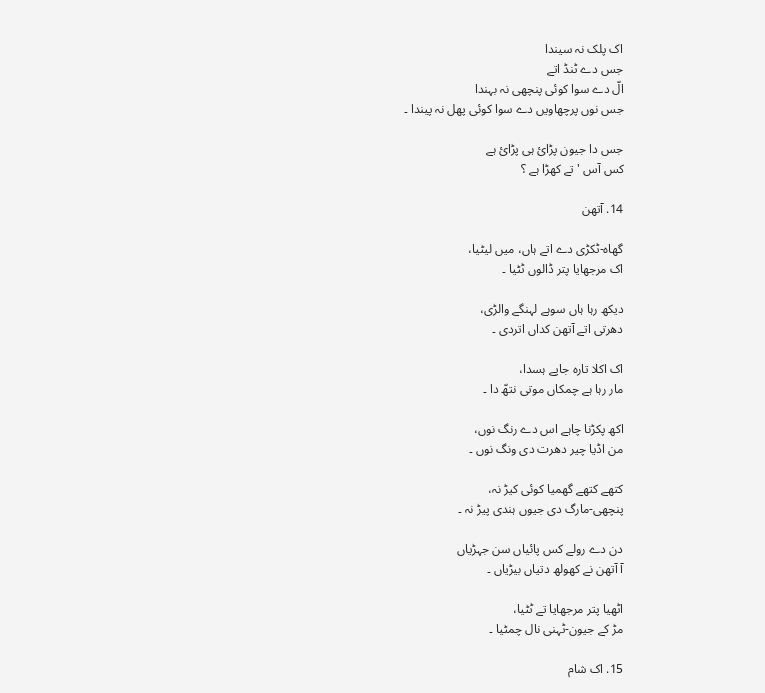اک پلک نہ سیندا
جس دے ٹنڈ اتے
الّ دے سوا کوئی پنچھی نہ بہندا
جس نوں پرچھاویں دے سوا کوئی پھل نہ پیندا ۔

جس دا جیون پڑائ ہی پڑائ ہے
کس آس 'تے کھڑا ہے ؟

14. آتھن

گھاہ-ٹکڑی دے اتے ہاں، میں لیٹیا،
اک مرجھایا پتر ڈالوں ٹٹیا ۔

دیکھ رہا ہاں سوہے لہنگے والڑی،
دھرتی اتے آتھن کداں اتردی ۔

اک اکلا تارہ جاپے ہسدا،
مار رہا ہے چمکاں موتی نتھّ دا ۔

اکھ پکڑنا چاہے اس دے رنگ نوں،
من اڈیا چیر دھرت دی ونگ نوں ۔

کتھے کتھے گھمیا کوئی کیڑ نہ،
پنچھی-مارگ دی جیوں ہندی پیڑ نہ ۔

دن دے رولے کس پائیاں سن جہڑیاں
آ آتھن نے کھولھ دتیاں بیڑیاں ۔

اٹھیا پتر مرجھایا تے ٹٹیا،
مڑ کے جیون-ٹہنی نال چمٹیا ۔

15. اک شام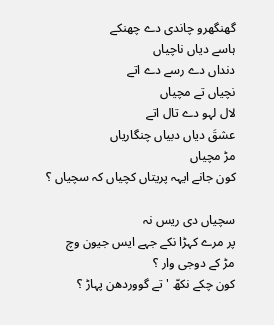گھنگھرو چاندی دے چھنکے
ہاسے دیاں ناچیاں
دنداں دے رسے دے اتے
نچیاں تے مچیاں
لال لہو دے تال اتے
عشقَ دیاں دبیاں چنگاریاں
مڑ مچیاں
کون جانے ایہہ پریتاں کچیاں کہ سچیاں ؟

سچیاں دی ریس نہ
پر مرے کہڑا نکے جہے ایس جیون وچ
مڑ کے دوجی وار ؟
کون چکے نکھّ 'تے گووردھن پہاڑ ؟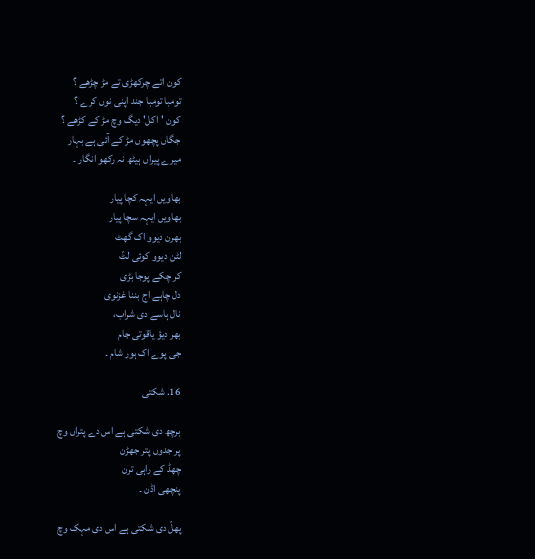کون اتے چرکھڑی تے مڑ چڑھے ؟
تومبا تومبا جند اپنی نوں کرے ؟
کون 'اکل' دیگ وچ مڑ کے کڑھے ؟
جگاں پچھوں مڑ کے آئی ہے بہار
میرے پیراں ہیٹھ نہ رکھو انگار ۔

بھاویں ایہہ کچا پیار
بھاویں ایہہ سچا پیار
بھرن دیوو اک گھٹ
لٹن دیوو کوئی لٹّ
کر چکے پوجا بڑی
دل چاہے اج بننا غزنوی
نال ہاسے دی شراب،
بھر دیؤ یاقوتی جام
جی پوے اک ہور شام ۔

16. شکتی

برچھ دی شکتی ہے اس دے پتراں وچ
پر جدوں پتر جھڑن
چھڈ کے راہی ترن
پنچھی اڈن ۔

پھلّ دی شکتی ہے اس دی مہک وچ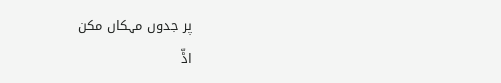پر جدوں مہکاں مکن
اڈّ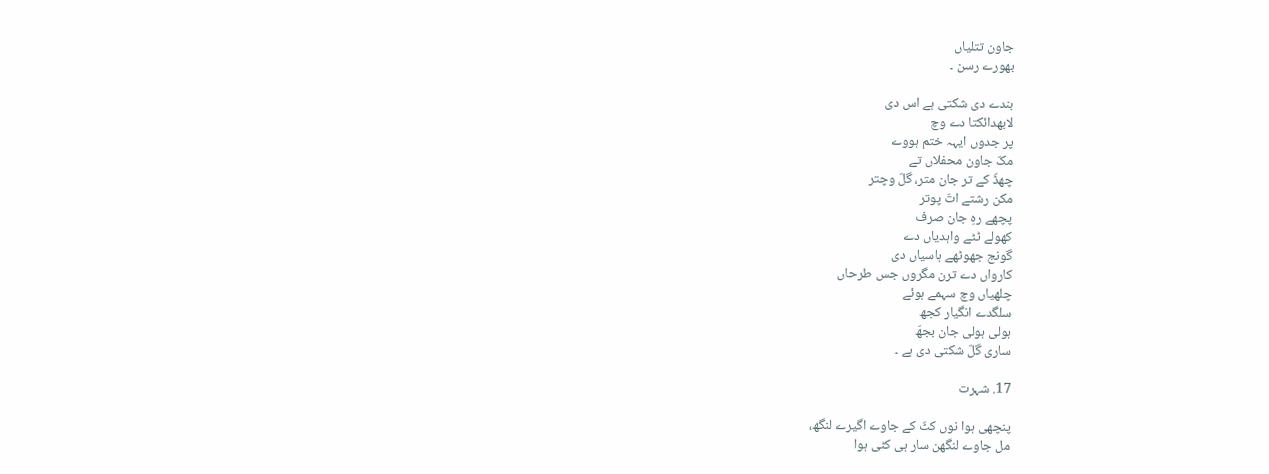جاون تتلیاں
بھورے رسن ۔

بندے دی شکتی ہے اس دی
لابھدائکتا دے وچ
پر جدوں ایہہ ختم ہووے
مکّ جاون محفلاں تے
چھڈّ کے تر جان متر، گلّ وچتر
مکن رشتے اتّ پوتر
پچھے رہِ جان صرف
کھولے ٹٹے واہدیاں دے
گونج جھوٹھے ہاسیاں دی
کارواں دے ترن مگروں جس طرحاں
چلھیاں وچ سہمے ہوئے
سلگدے انگیار کجھ
ہولی ہولی جان بجھّ
ساری گلّ شکتی دی ہے ۔

17. شہرت

پنچھی ہوا نوں کٹّ کے جاوے اگیرے لنگھ،
مل جاوے لنگھن سار ہی کٹی ہوا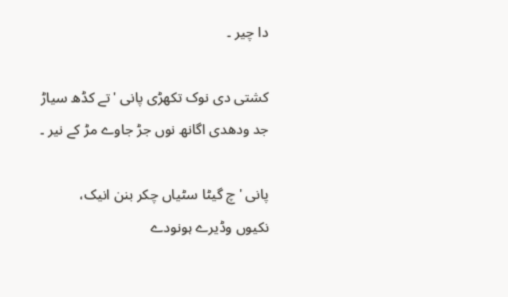دا چیر ۔

کشتی دی نوک تکھڑی پانی 'تے کڈھ سیاڑ
جد ودھدی اگانھ نوں جڑ جاوے مڑ کے نیر ۔

پانی 'چ گیٹا سٹیاں چکر بنن انیک،
نکیوں وڈیرے ہونودے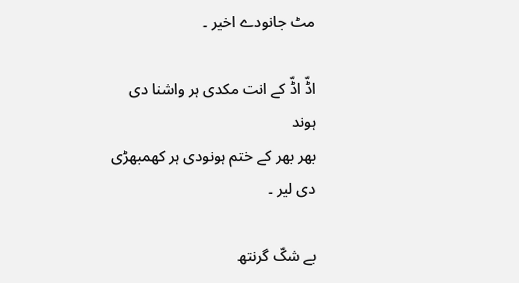مٹ جانودے اخیر ۔

اڈّ اڈّ کے انت مکدی ہر واشنا دی ہوند
بھر بھر کے ختم ہونودی ہر کھمبھڑی دی لیر ۔

بے شکّ گرنتھ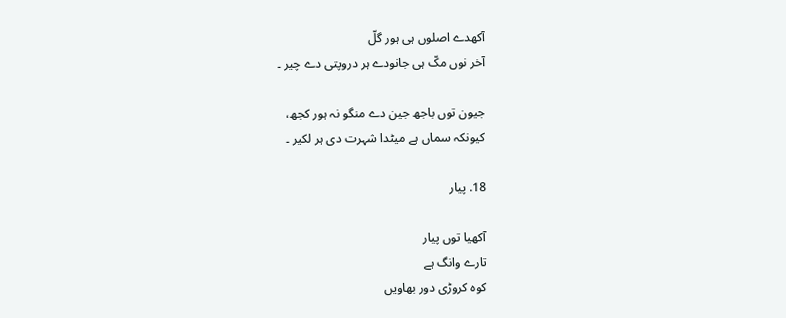آکھدے اصلوں ہی ہور گلّ
آخر نوں مکّ ہی جانودے ہر دروپتی دے چیر ۔

جیون توں باجھ جین دے منگو نہ ہور کجھ،
کیونکہ سماں ہے میٹدا شہرت دی ہر لکیر ۔

18. پیار

آکھیا توں پیار
تارے وانگ ہے
کوہ کروڑی دور بھاویں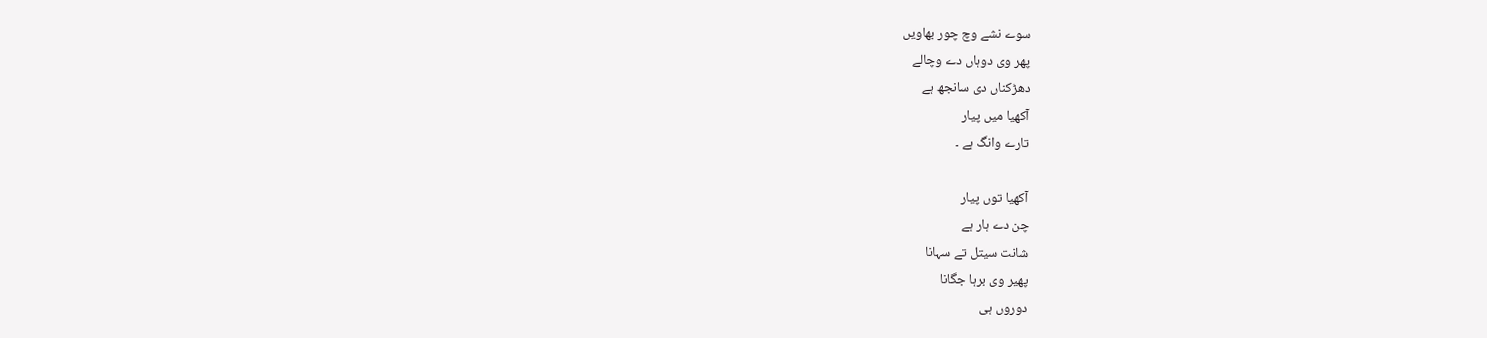سوے نشے وچ چور بھاویں
پھر وی دوہاں دے وچالے
دھڑکناں دی سانجھ ہے
آکھیا میں پیار
تارے وانگ ہے ۔

آکھیا توں پیار
چن دے ہار ہے
شانت سیتل تے سہانا
پھیر وی برہا جگانا
دوروں ہی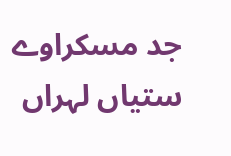جد مسکراوے
ستیاں لہراں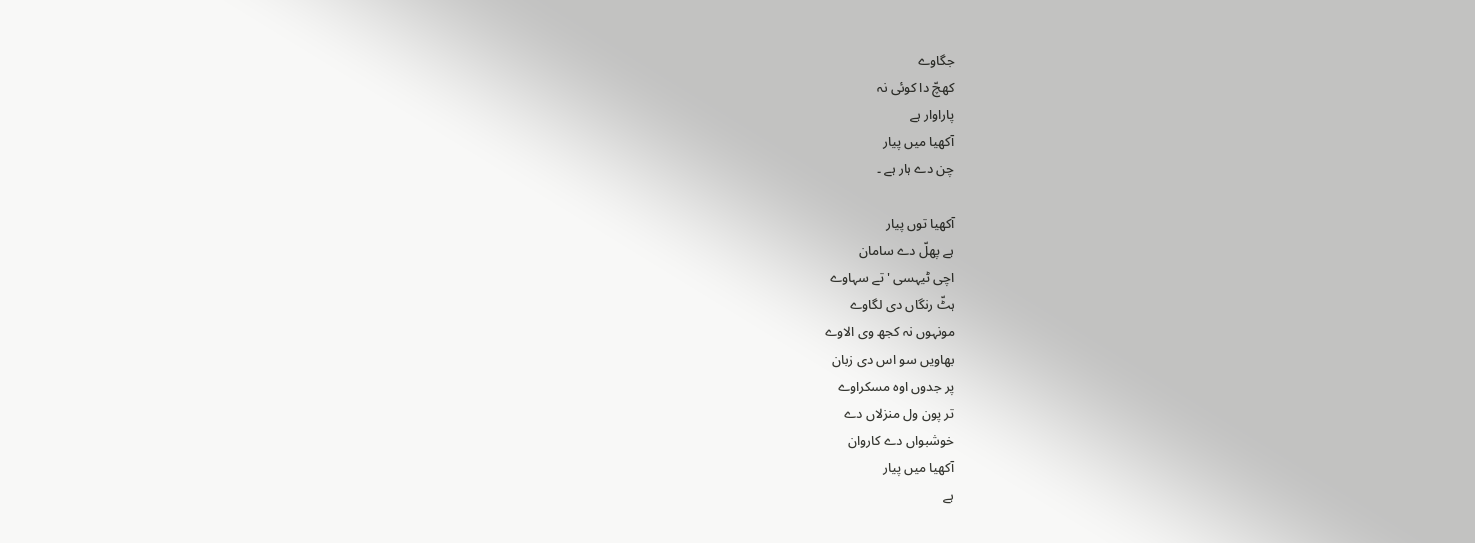جگاوے
کھچّ دا کوئی نہ
پاراوار ہے
آکھیا میں پیار
چن دے ہار ہے ۔

آکھیا توں پیار
ہے پھلّ دے سامان
اچی ٹیہسی 'تے سہاوے
ہٹّ رنگاں دی لگاوے
مونہوں نہ کجھ وی الاوے
بھاویں سو اس دی زبان
پر جدوں اوہ مسکراوے
تر پون ول منزلاں دے
خوشبواں دے کاروان
آکھیا میں پیار
ہے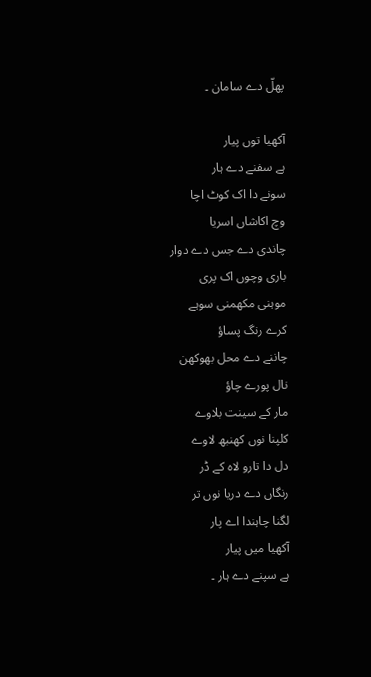پھلّ دے سامان ۔

آکھیا توں پیار
ہے سفنے دے ہار
سونے دا اک کوٹ اچا
وچ اکاشاں اسریا
چاندی دے جس دے دوار
باری وچوں اک پری
موہنی مکھمنی سوہے
کرے رنگ پساؤ
چاننے دے محل بھوکھن
نال پورے چاؤ
مار کے سینت بلاوے
کلپنا نوں کھنبھ لاوے
دل دا تارو لاہ کے ڈر
رنگاں دے دریا نوں تر
لگنا چاہندا اے پار
آکھیا میں پیار
ہے سپنے دے ہار ۔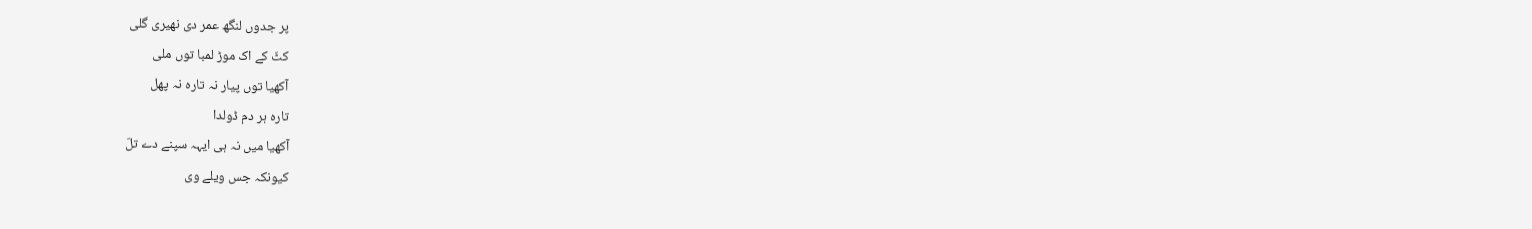پر جدوں لنگھ عمر دی نھیری گلی
کٹّ کے اک موڑ لمبا توں ملی
آکھیا توں پیار نہ تارہ نہ پھل
تارہ ہر دم ڈولدا
آکھیا میں نہ ہی ایہہ سپنے دے تلّ
کیونکہ جس ویلے وی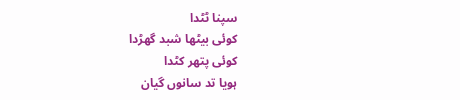سپنا ٹٹدا
کوئی بیٹھا شبد گھڑدا
کوئی پتھر کٹدا
ہویا تد سانوں گیان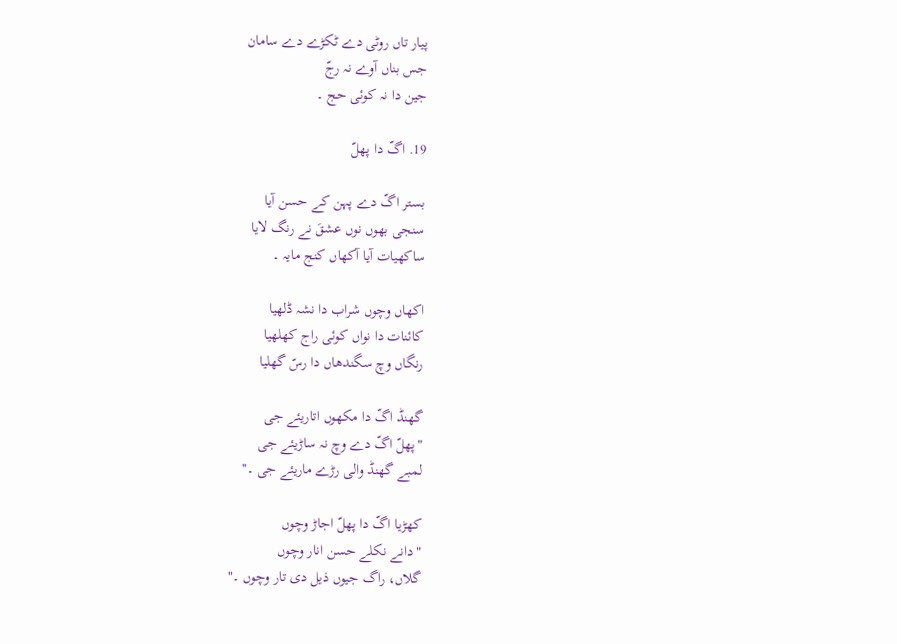پیار تاں روٹی دے ٹکڑے دے سامان
جس بناں آوے نہ رجّ
جین دا نہ کوئی حج ۔

19. اگّ دا پھلّ

بستر اگّ دے پہن کے حسن آیا
سنجی بھوں نوں عشقَ نے رنگ لایا
ساکھیات آیا آکھاں کنج مایہ ۔

اکھاں وچوں شراب دا نشہ ڈلھیا
کائنات دا نواں کوئی راج کھلھیا
رنگاں وچ سگندھاں دا رسّ گھلیا

گھنڈ اگّ دا مکھوں اتاریئے جی
"پھلّ اگّ دے وچ نہ ساڑیئے جی
لمبے گھنڈ والی رڑے ماریئے جی ۔''

کھڑیا اگّ دا پھلّ اجاڑ وچوں
"دانے نکلے حسن انار وچوں
گلاں، راگ جیوں ذیل دی تار وچوں ۔"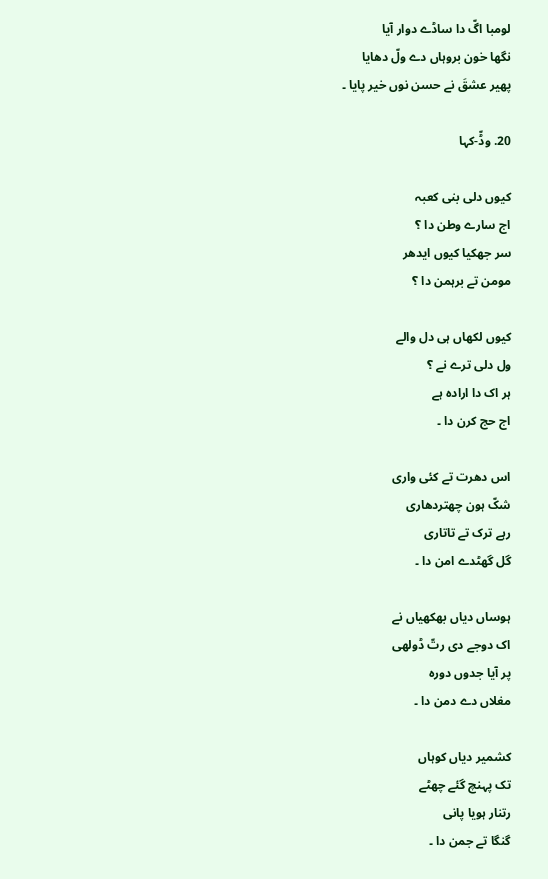لومبا اگّ دا ساڈے دوار آیا
نگھا خون بروہاں دے ولّ دھایا
پھیر عشقَ نے حسن نوں خیر پایا ۔

20. وڈّ-کہا

کیوں دلی بنی کعبہ
اج سارے وطن دا ؟
سر جھکیا کیوں ایدھر
مومن تے برہمن دا ؟

کیوں لکھاں ہی دل والے
ول دلی ترے نے ؟
ہر اک دا ارادہ ہے
اج حج کرن دا ۔

اس دھرت تے کئی واری
شکّ ہون چھتردھاری
رہے ترک تے تاتاری
گل گھٹدے امن دا ۔

ہوساں دیاں بھکھیاں نے
اک دوجے دی رتّ ڈولھی
پر آیا جدوں دورہ
مغلاں دے دمن دا ۔

کشمیر دیاں کوہاں
تک پہنچ گئے چھٹے
رتنار ہویا پانی
گنگا تے جمن دا ۔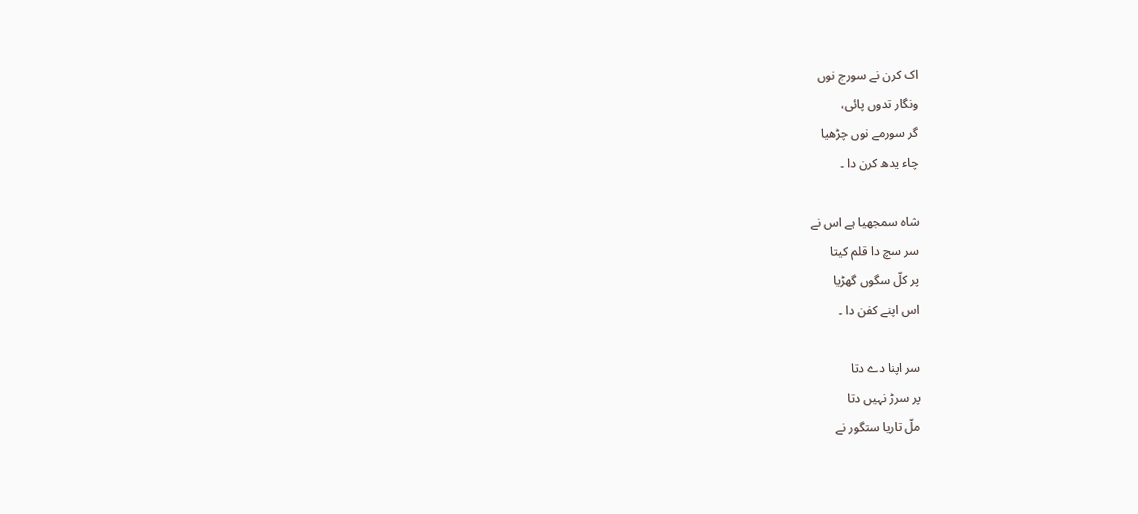اک کرن نے سورج نوں
ونگار تدوں پائی،
گر سورمے نوں چڑھیا
چاء یدھ کرن دا ۔

شاہ سمجھیا ہے اس نے
سر سچ دا قلم کیتا
پر کلّ سگوں گھڑیا
اس اپنے کفن دا ۔

سر اپنا دے دتا
پر سرڑ نہیں دتا
ملّ تاریا ستگور نے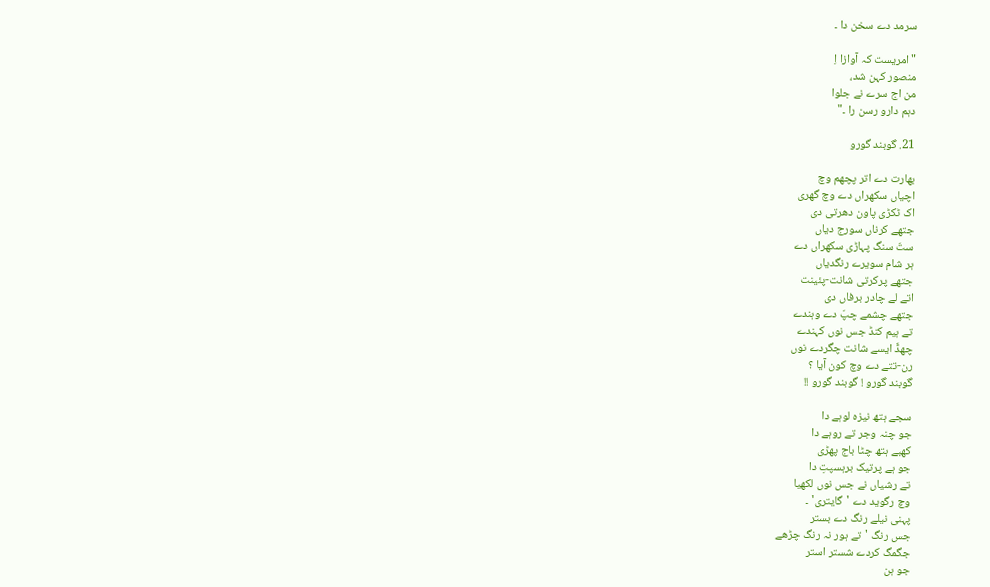سرمد دے سخن دا ۔

"امریست کہ آوازا اِ
منصور کہن شد،
من اج سرے نے جلوا
دہم دارو رسن را ۔"

21. گوبند گورو

بھارت دے اتر پچھم وچ
اچیاں سکھراں دے وچ گھری
اک ٹکڑی پاون دھرتی دی
جتھے کرناں سورج دیاں
ستّ سنگ پہاڑی سکھراں دے
ہر شام سویرے رنگدیاں
جتھے پرکرتی شانت-پئینت
اتے لے چادر برفاں دی
جتھے چشمے چپّ دے وہندے
تے ہیم کنڈ جس نوں کہندے
چھڈّ ایسے شانت چگردے نوں
رن-تتے دے وچ کون آیا ؟
گوبند گورو ! گوبند گورو !!

سجے ہتھ نیزہ لوہے دا
جو چنہ وجر تے روہے دا
کھبے ہتھ چٹا باج پھڑی
جو ہے پرتیک برہسپتِ دا
تے رشیاں نے جس نوں لکھیا
وچ رگوید دے 'گایتری' ۔
پہنی نیلے رنگ دے بستر
جس رنگ 'تے ہور نہ رنگ چڑھے
جگمگ کردے شستر استر
جو ہن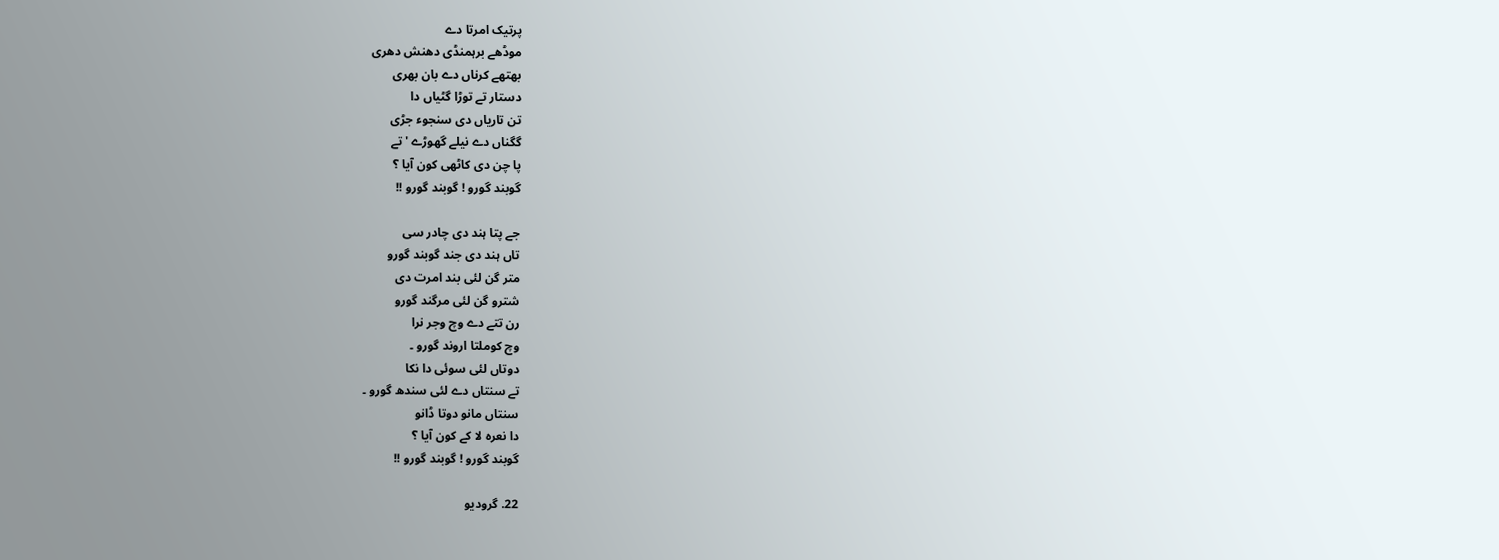پرتیک امرتا دے
موڈھے برہمنڈی دھنش دھری
بھتھے کرناں دے بان بھری
دستار تے توڑا گٹیاں دا
تن تاریاں دی سنجوء جڑی
گگناں دے نیلے گھوڑے 'تے
پا چن دی کاٹھی کون آیا ؟
گوبند گورو ! گوبند گورو !!

جے پتا ہند دی چادر سی
تاں ہند دی جند گوبند گورو
متر گن لئی بند امرت دی
شترو گن لئی مرگند گورو
رن تتے دے وچ وجر نرا
وچ کوملتا اروند گورو ۔
دوتاں لئی سوئی دا نکا
تے سنتاں دے لئی سندھ گورو ۔
سنتاں مانو دوتا ڈانو
دا نعرہ لا کے کون آیا ؟
گوبند گورو ! گوبند گورو !!

22. گرودیو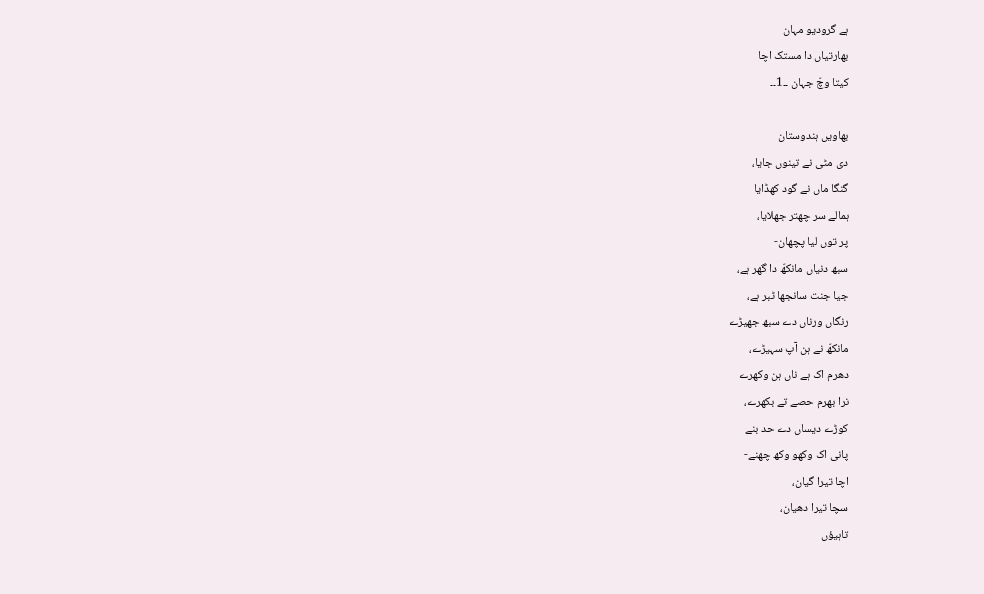ہے گرودیو مہان
بھارتیاں دا مستک اچا
کیتا وچّ جہان ۔۔1۔۔

بھاویں ہندوستان
دی مٹی نے تینوں جایا،
گنگا ماں نے گود کھڈایا
ہمالے سر چھتر جھلایا،
پر توں لیا پچھان-
سبھ دنیاں مانکھّ دا گھر ہے،
جیا جنت سانجھا ٹبر ہے،
رنگاں ورناں دے سبھ جھیڑے
مانکھّ نے ہن آپ سہیڑے،
دھرم اک ہے ناں ہن وکھرے
نرا بھرم حصے تے بکھرے،
کوڑے دیساں دے حد بنے
پانی اک وکھو وکھ چھنے-
اچا تیرا گیان،
سچا تیرا دھیان،
تاہیؤں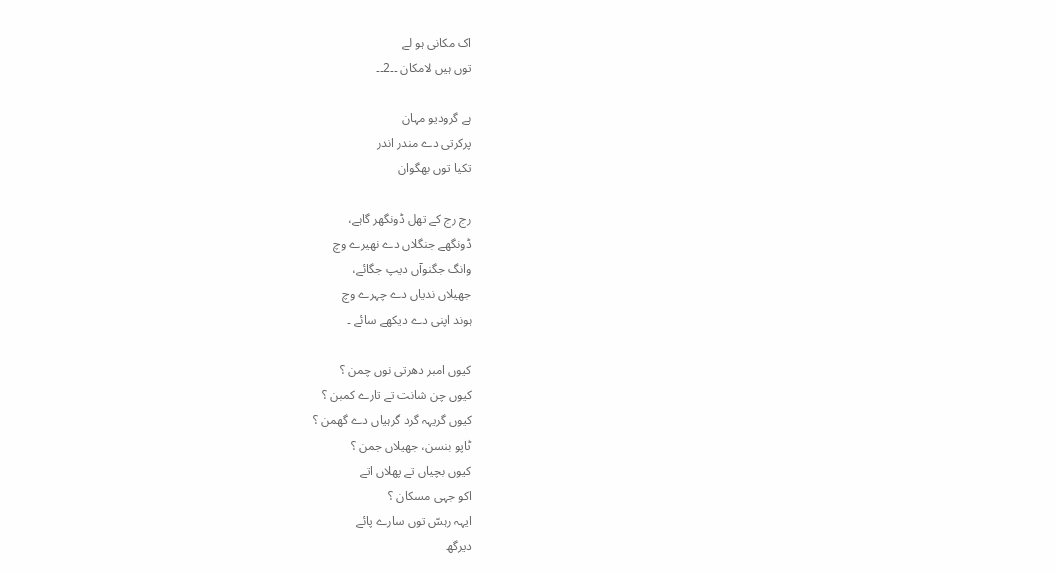اک مکانی ہو لے
توں ہیں لامکان ۔۔2۔۔

ہے گرودیو مہان
پرکرتی دے مندر اندر
تکیا توں بھگوان

رج رج کے تھل ڈونگھر گاہے،
ڈونگھے جنگلاں دے نھیرے وچ
وانگ جگنوآں دیپ جگائے،
جھیلاں ندیاں دے چہرے وچ
ہوند اپنی دے دیکھے سائے ۔

کیوں امبر دھرتی نوں چمن ؟
کیوں چن شانت تے تارے کمبن ؟
کیوں گریہہ گرد گرہیاں دے گھمن ؟
ٹاپو بنسن، جھیلاں جمن ؟
کیوں بچیاں تے پھلاں اتے
اکو جہی مسکان ؟
ایہہ رہسّ توں سارے پائے
دیرگھ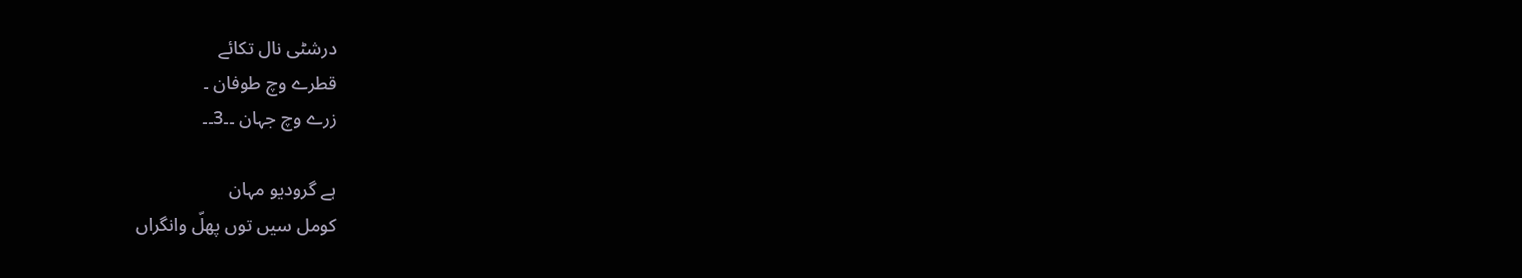درشٹی نال تکائے
قطرے وچ طوفان ۔
زرے وچ جہان ۔۔3۔۔

ہے گرودیو مہان
کومل سیں توں پھلّ وانگراں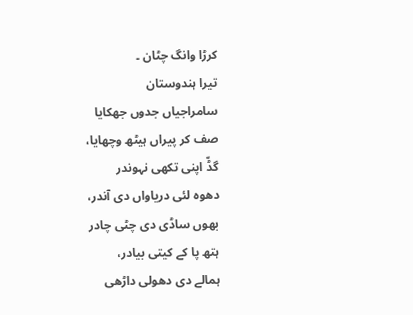کرڑا وانگ چٹان ۔
تیرا ہندوستان
سامراجیاں جدوں جھکایا
صف کر پیراں ہیٹھ وچھایا،
گڈّ اپنی تکھی نہوندر
دھوہ لئی دریاواں دی آندر،
بھوں ساڈی دی چٹی چادر
ہتھ پا کے کیتی بیادر،
ہمالے دی دھولی داڑھی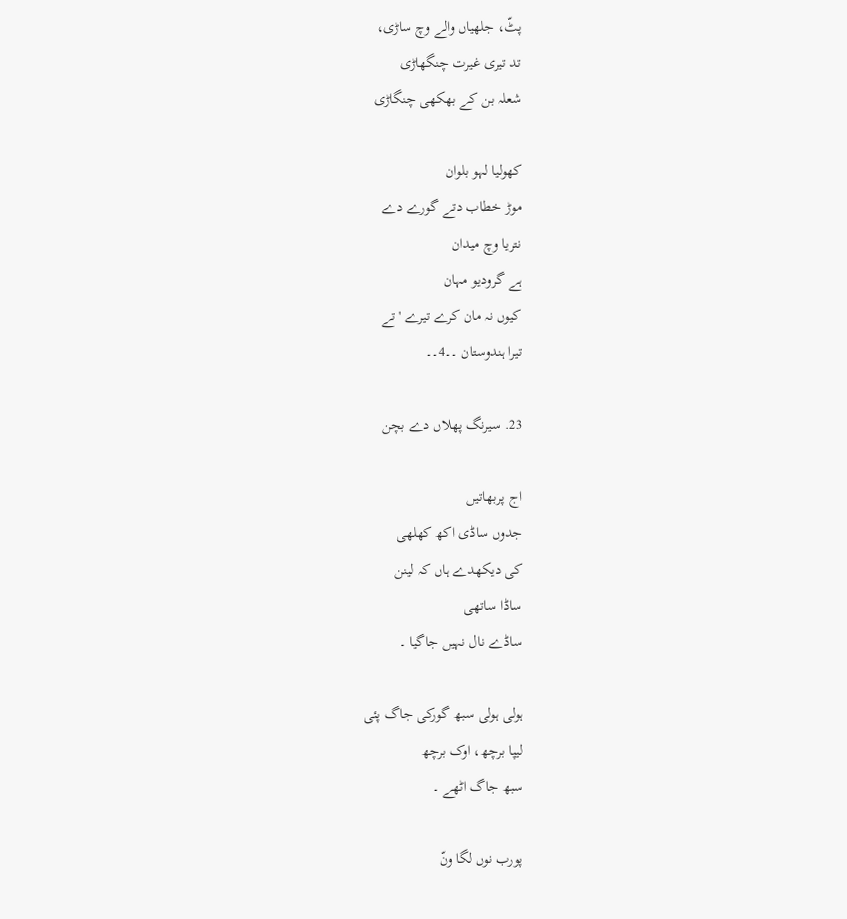پٹّ، جلھیاں والے وچ ساڑی،
تد تیری غیرت چنگھاڑی
شعلہ بن کے بھکھی چنگاڑی

کھولیا لہو بلوان
موڑ خطاب دتے گورے دے
نتریا وچ میدان
ہے گرودیو مہان
کیوں نہ مان کرے تیرے 'تے
تیرا ہندوستان ۔۔4۔۔

23. سیرنگ پھلاں دے بچن

اج پربھاتیں
جدوں ساڈی اکھ کھلھی
کی دیکھدے ہاں کہ لینن
ساڈا ساتھی
ساڈے نال نہیں جاگیا ۔

ہولی ہولی سبھ گورکی جاگ پئی
لیپا برچھ، اوک برچھ
سبھ جاگ اٹھے ۔

پورب نوں لگا ونّ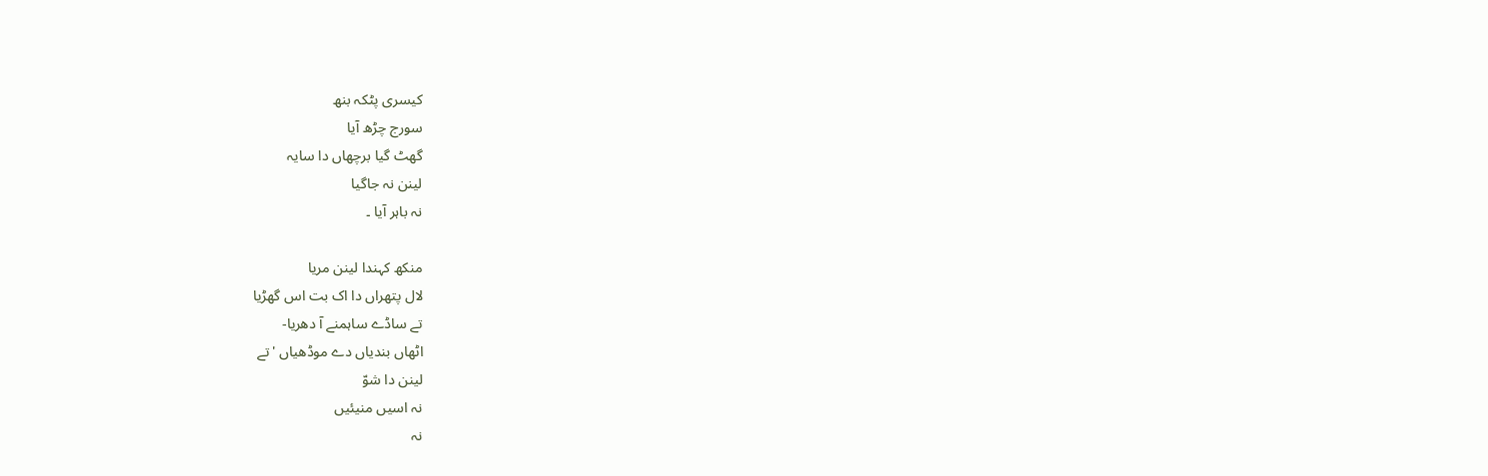کیسری پٹکہ بنھ
سورج چڑھ آیا
گھٹ گیا برچھاں دا سایہ
لینن نہ جاگیا
نہ باہر آیا ۔

منکھ کہندا لینن مریا
لال پتھراں دا اک بت اس گھڑیا
تے ساڈے ساہمنے آ دھریا-
اٹھاں بندیاں دے موڈھیاں 'تے
لینن دا شوّ
نہ اسیں منیئیں
نہ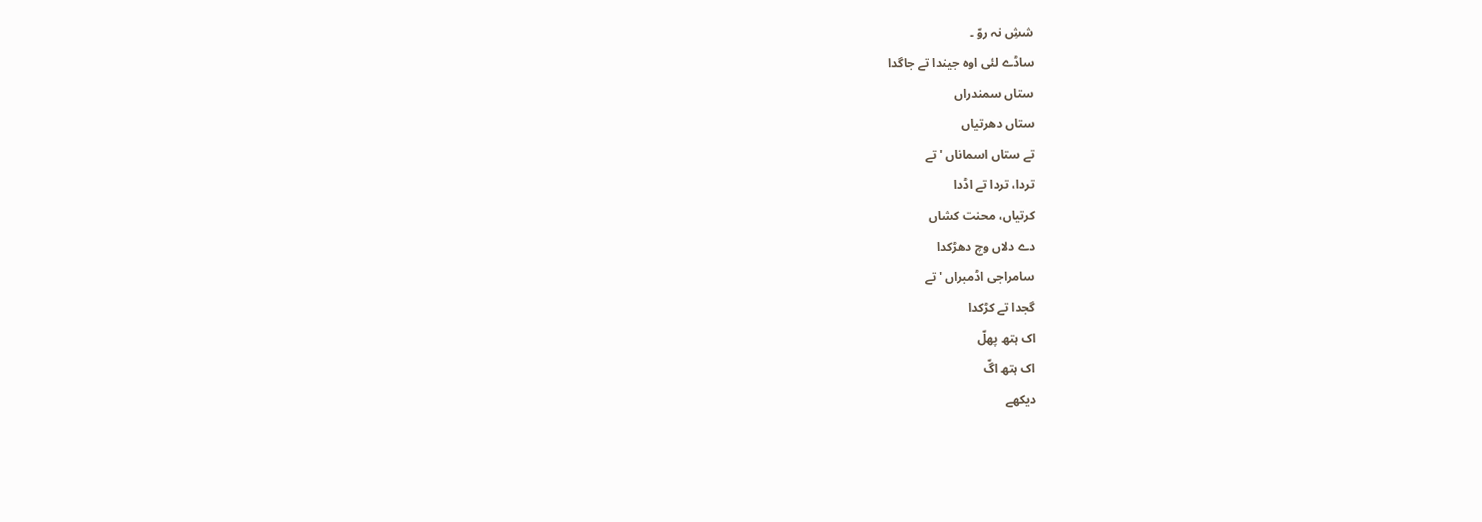ششِ نہ روّ ۔
ساڈے لئی اوہ جیندا تے جاگدا
ستاں سمندراں
ستاں دھرتیاں
تے ستاں اسماناں 'تے
تردا، تردا تے اڈدا
کرتیاں، محنت کشاں
دے دلاں وچ دھڑکدا
سامراجی اڈمبراں 'تے
گجدا تے کڑکدا
اک ہتھ پھلّ
اک ہتھ اگّ
دیکھے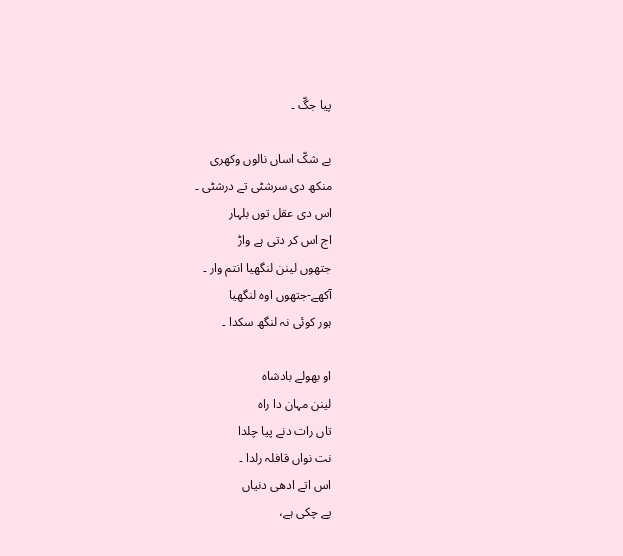پیا جگّ ۔

بے شکّ اساں نالوں وکھری
منکھ دی سرشٹی تے درشٹی ۔
اس دی عقل توں بلہار
اج اس کر دتی ہے واڑ
جتھوں لینن لنگھیا انتم وار ۔
آکھے-جتھوں اوہ لنگھیا
ہور کوئی نہ لنگھ سکدا ۔

او بھولے بادشاہ
لینن مہان دا راہ
تاں رات دنے پیا چلدا
نت نواں قافلہ رلدا ۔
اس اتے ادھی دنیاں
پے چکی ہے،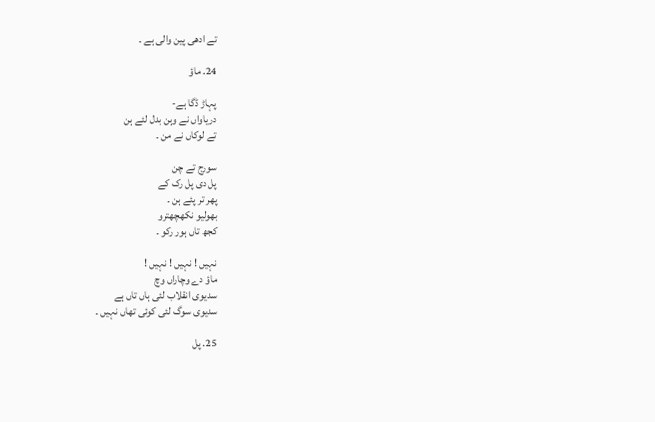تے ادھی پین والی ہے ۔

24. ماؤ

پہاڑ ڈگا ہے-
دریاواں نے وہن بدل لئے ہن
تے لوکاں نے من ۔

سورج تے چن
پل دی پل رک کے
پھر تر پئے ہن ۔
بھولیو نکھچھترو
کجھ تاں ہور رکو ۔

نہیں ! نہیں ! نہیں !
ماؤ دے وچاراں وچ
سدیوی انقلاب لئی ہاں تاں ہے
سدیوی سوگ لئی کوئی تھاں نہیں ۔

25. پل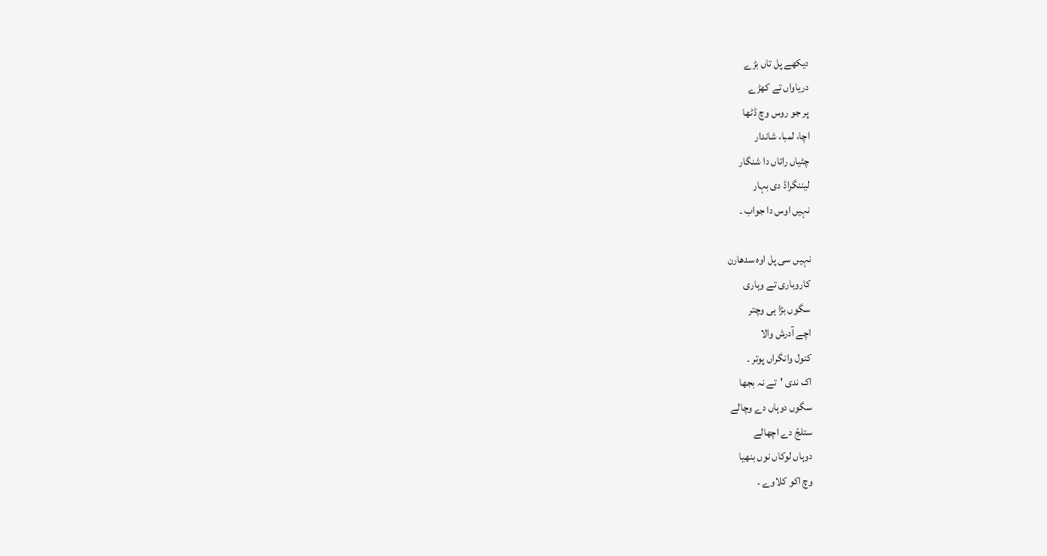دیکھے پل تاں بڑے
دریاواں تے کھڑے
پر جو روس وچ ڈٹھا
اچا، لمبا، شاندار
چٹیاں راتاں دا شنگار
لیننگراڈ دی بہار
نہیں اوس دا جواب ۔

نہیں سی پل اوہ سدھارن
کاروباری تے وہاری
سگوں بڑا ہی وچتر
اچے آدرش والا
کنول وانگراں پوتر ۔
اک ندی 'تے نہ بجھا
سگوں دوہاں دے وچالے
ستلجّ دے اچھالے
دوہاں لوکاں نوں بنھیا
وچ اکو کلاوے ۔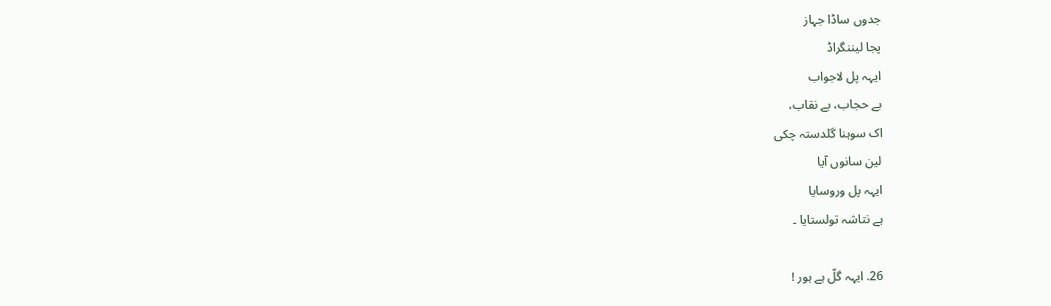جدوں ساڈا جہاز
پجا لیننگراڈ
ایہہ پل لاجواب
بے حجاب، بے نقاب،
اک سوہنا گلدستہ چکی
لین سانوں آیا
ایہہ پل وروسایا
ہے نتاشہ تولستایا ۔

26. ایہہ گلّ ہے ہور !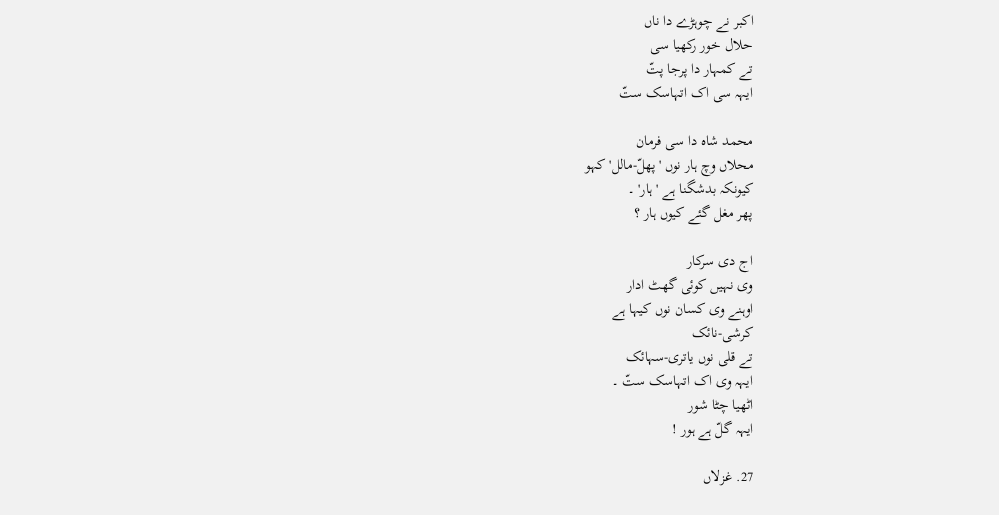اکبر نے چوہڑے دا ناں
حلال خور رکھیا سی
تے کمہار دا پرجا پتّ
ایہہ سی اک اتہاسک ستّ

محمد شاہ دا سی فرمان
محلاں وچ ہار نوں 'پھلّ-مالل' کہو
کیونکہ بدشگنا ہے 'ہار' ۔
پھر مغل گئے کیوں ہار ؟

اج دی سرکار
وی نہیں کوئی گھٹ ادار
اوہنے وی کسان نوں کیہا ہے
کرشی-نائک
تے قلی نوں یاتری-سہائک
ایہہ وی اک اتہاسک ستّ ۔
اٹھیا چٹا شور
ایہہ گلّ ہے ہور !

27. غزلاں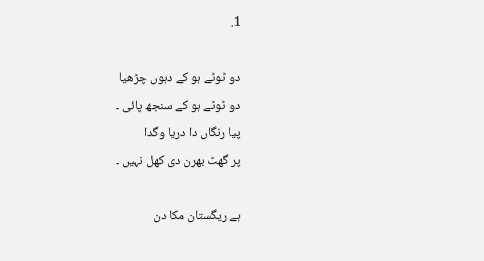1.

دو ٹوٹے ہو کے دہوں چڑھیا
دو ٹوٹے ہو کے سنجھ پائی ۔
پیا رنگاں دا دریا وگدا
پر گھٹ بھرن دی کھل نہیں ۔

ہے ریگستان مکا دن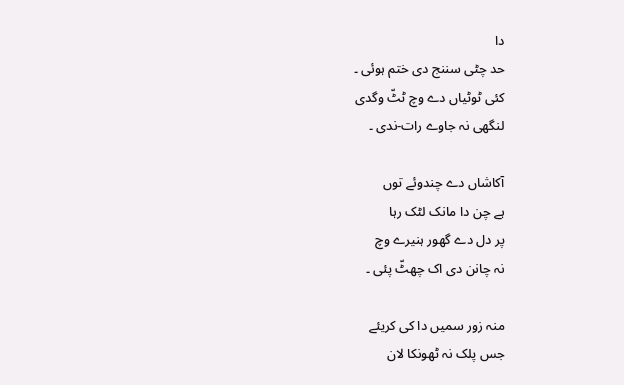دا
حد چٹی سننج دی ختم ہوئی ۔
کئی ٹوٹیاں دے وچ ٹٹّ وگدی
لنگھی نہ جاوے رات-ندی ۔

آکاشاں دے چندوئے توں
ہے چن دا مانک لٹک رہا
پر دل دے گھور ہنیرے وچ
نہ چانن دی اک چھٹّ پئی ۔

منہ زور سمیں دا کی کریئے
جس پلک نہ ٹھونکا لان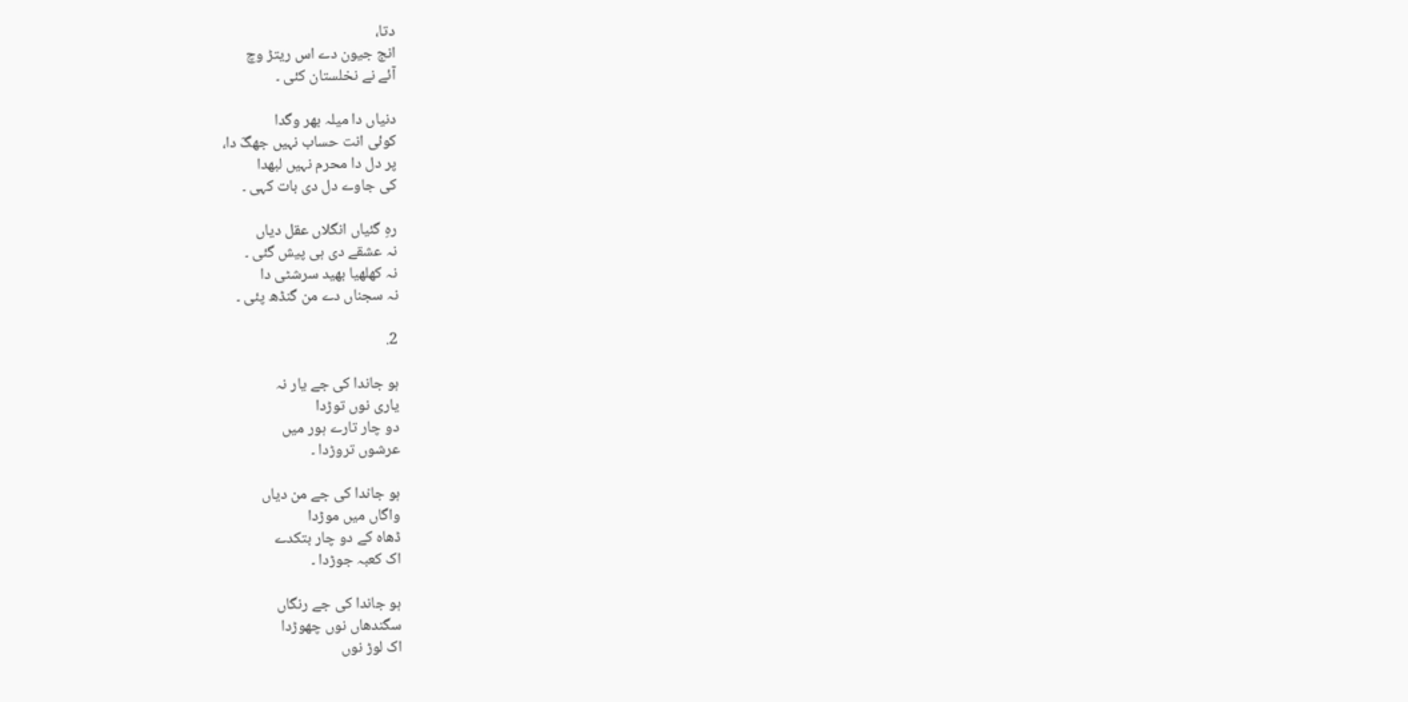دتا،
انج جیون دے اس ریتڑ وچ
آئے نے نخلستان کئی ۔

دنیاں دا میلہ بھر وگدا
کوئی انت حساب نہیں جھگّ دا،
پر دل دا محرم نہیں لبھدا
کی جاوے دل دی بات کہی ۔

رہِ گئیاں انگلاں عقل دیاں
نہ عشقے دی ہی پیش گئی ۔
نہ کھلھیا بھید سرشٹی دا
نہ سجناں دے من گنڈھ پئی ۔

2.

ہو جاندا کی جے یار نہ
یاری نوں توڑدا
دو چار تارے ہور میں
عرشوں تروڑدا ۔

ہو جاندا کی جے من دیاں
واگاں میں موڑدا
ڈھاہ کے دو چار بتکدے
اک کعبہ جوڑدا ۔

ہو جاندا کی جے رنگاں
سگندھاں نوں چھوڑدا
اک لوڑ نوں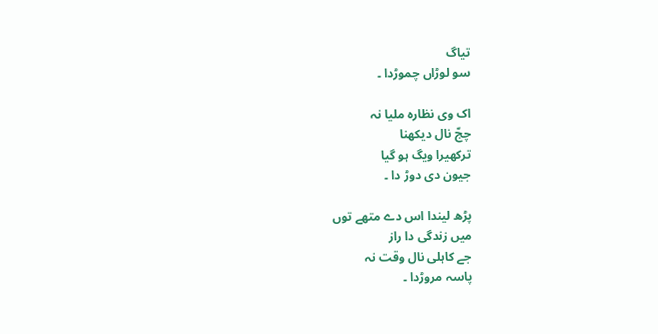تیاگ
سو لوڑاں چموڑدا ۔

اک وی نظارہ ملیا نہ
چجّ نال دیکھنا
ترکھیرا ویگ ہو گیا
جیون دی دوڑ دا ۔

پڑھ لیندا اس دے متھے توں
میں زندگی دا راز
جے کاہلی نال وقت نہ
پاسہ مروڑدا ۔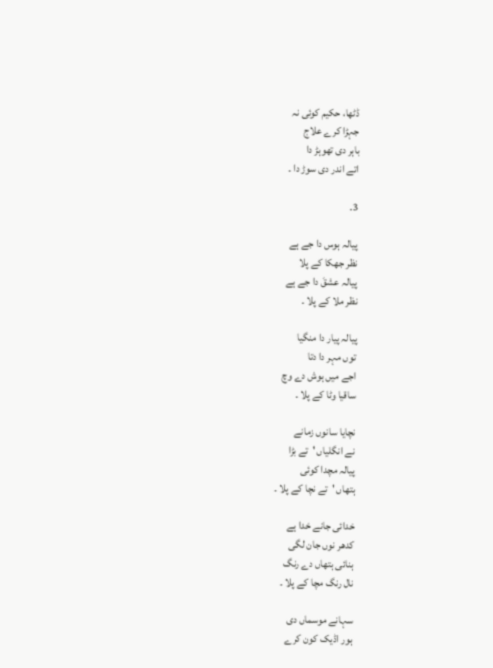ڈٹھا، حکیم کوئی نہ
جہڑا کرے علاج
باہر دی تھوہڑ دا
اتے اندر دی سوڑ دا ۔

3.

پیالہ ہوس دا جے ہے
نظر جھکا کے پلا
پیالہ عشقَ دا جے ہے
نظر ملا کے پلا ۔

پیالہ پیار دا منگیا
توں مہر دا دتا
اجے میں ہوش دے وچ
ساقیا وٹا کے پلا ۔

نچایا سانوں زمانے
نے انگلیاں 'تے بڑا
پیالہ مچدا کوئی
ہتھاں 'تے نچا کے پلا ۔

خدائی جانے خدا ہے
کدھر نوں جان لگی
ہنائی ہتھاں دے رنگ
نال رنگ مچا کے پلا ۔

سہانے موسماں دی
ہور اڈیک کون کرے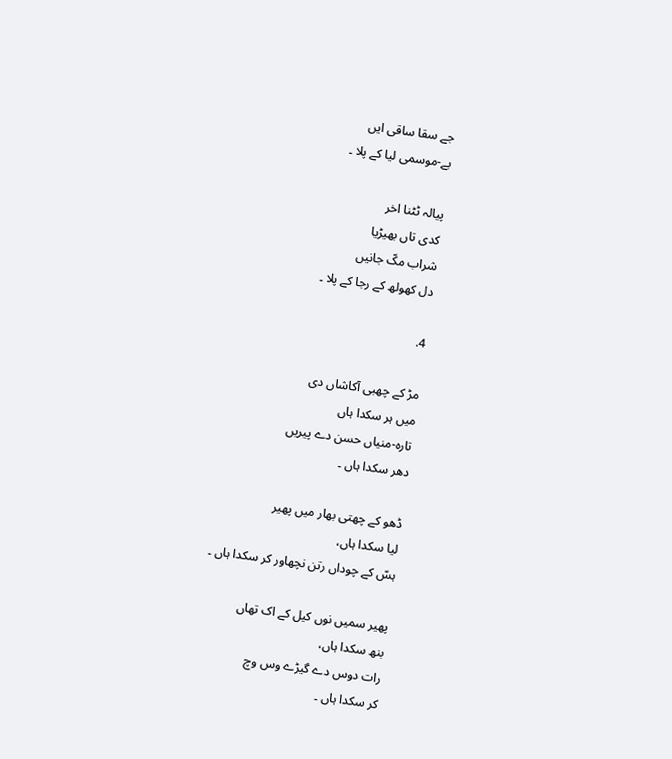جے سقا ساقی ایں
بے-موسمی لیا کے پلا ۔

پیالہ ٹٹنا اخر
کدی تاں بھیڑیا
شراب مکّ جانیں
دل کھولھ کے رجا کے پلا ۔

4.

مڑ کے چھبی آکاشاں دی
میں ہر سکدا ہاں
تارہ-منیاں حسن دے پیریں
دھر سکدا ہاں ۔

ڈھو کے چھتی بھار میں پھیر
لیا سکدا ہاں،
ہسّ کے چوداں رتن نچھاور کر سکدا ہاں ۔

پھیر سمیں نوں کیل کے اک تھاں
بنھ سکدا ہاں،
رات دوس دے گیڑے وس وچ
کر سکدا ہاں ۔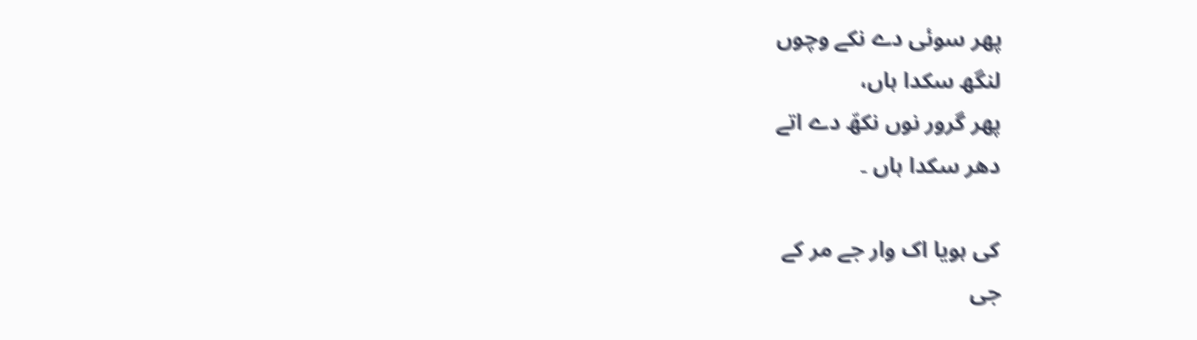پھر سوئی دے نکے وچوں
لنگھ سکدا ہاں،
پھر گرور نوں نکھّ دے اتے
دھر سکدا ہاں ۔

کی ہویا اک وار جے مر کے
جی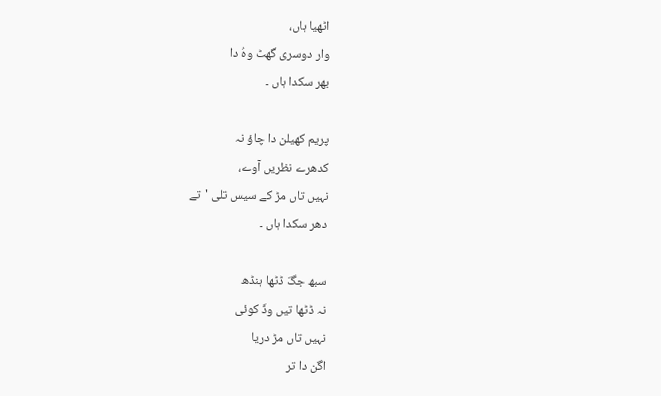اٹھیا ہاں،
وار دوسری گھٹ وہُ دا
بھر سکدا ہاں ۔

پریم کھیلن دا چاؤ نہ
کدھرے نظریں آوے،
نہیں تاں مڑ کے سیس تلی 'تے
دھر سکدا ہاں ۔

سبھ جگّ ڈٹھا ہنڈھ
نہ ڈٹھا تیں وڈّ کوئی
نہیں تاں مڑ دریا
اگن دا تر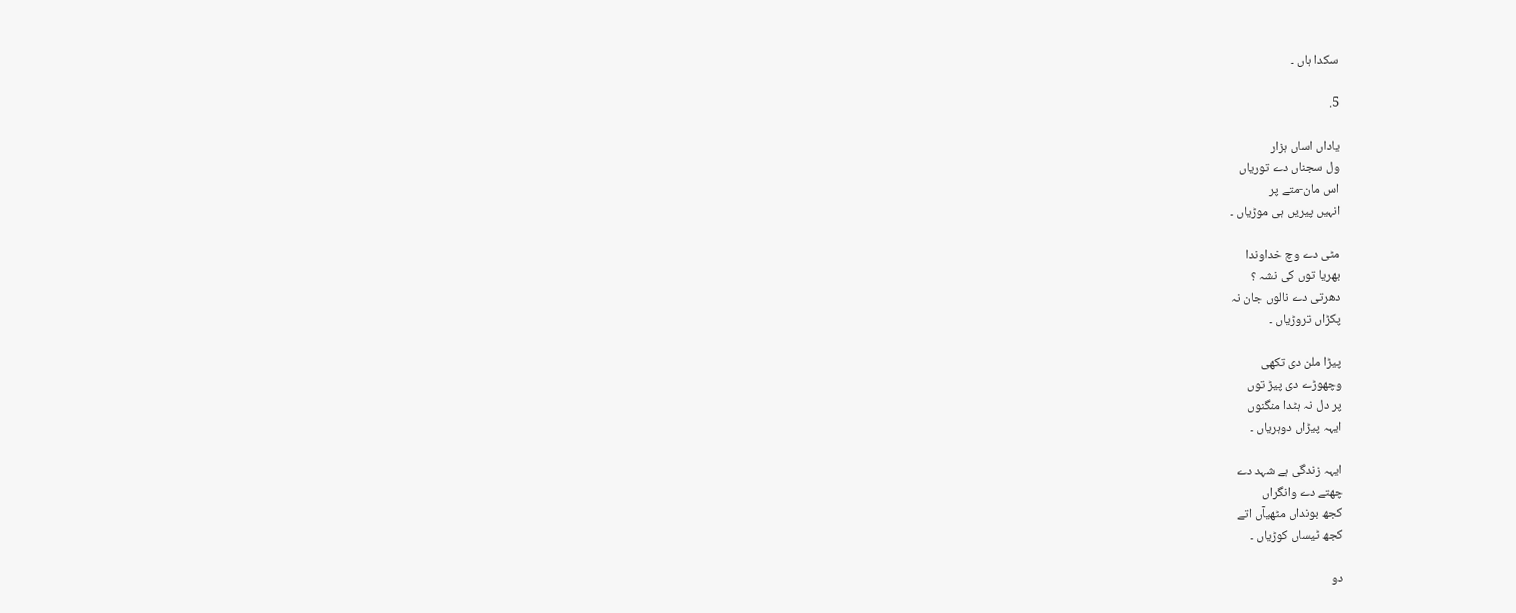سکدا ہاں ۔

5.

یاداں اساں ہزار
ول سجناں دے توریاں
اس مان-متے پر
انہیں پیریں ہی موڑیاں ۔

مٹی دے وچ خداوندا
بھریا توں کی نشہ ؟
دھرتی دے نالوں جان نہ
پکڑاں تروڑیاں ۔

پیڑا ملن دی تکھی
وچھوڑے دی پیڑ توں
پر دل نہ ہٹدا منگنوں
ایہہ پیڑاں دوہریاں ۔

ایہہ زندگی ہے شہد دے
چھتے دے وانگراں
کجھ بونداں مٹھیآں اتے
کجھ ٹیساں کوڑیاں ۔

دو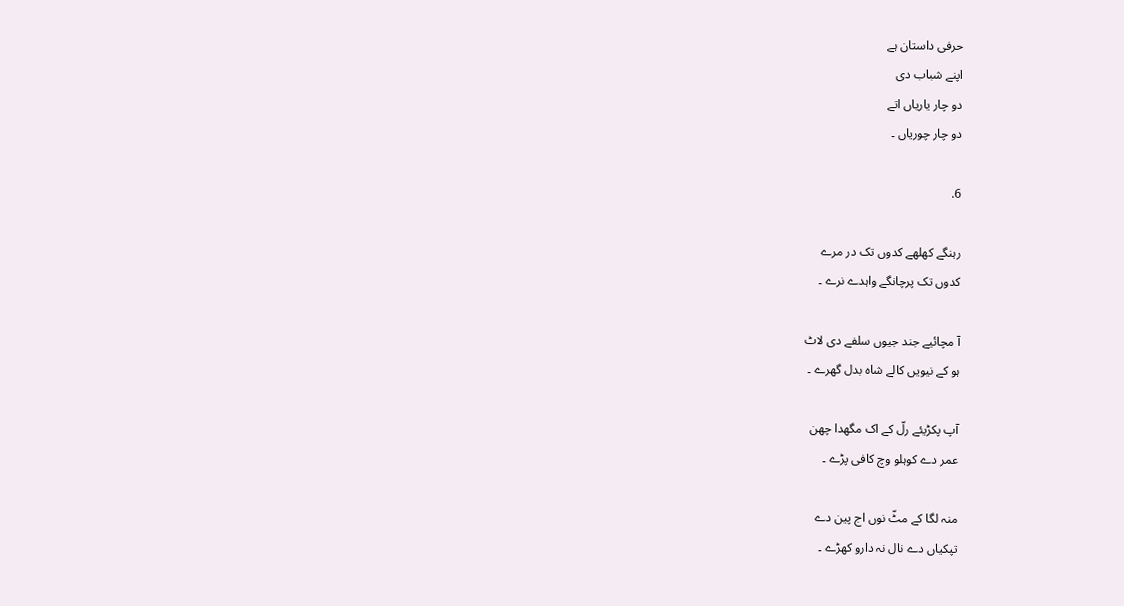حرفی داستان ہے
اپنے شباب دی
دو چار یاریاں اتے
دو چار چوریاں ۔

6.

رہنگے کھلھے کدوں تک در مرے
کدوں تک پرچانگے واہدے نرے ۔

آ مچائیے جند جیوں سلفے دی لاٹ
ہو کے نیویں کالے شاہ بدل گھرے ۔

آپ پکڑیئے رلّ کے اک مگھدا چھن
عمر دے کوہلو وچ کافی پڑے ۔

منہ لگا کے مٹّ نوں اج پین دے
تپکیاں دے نال نہ دارو کھڑے ۔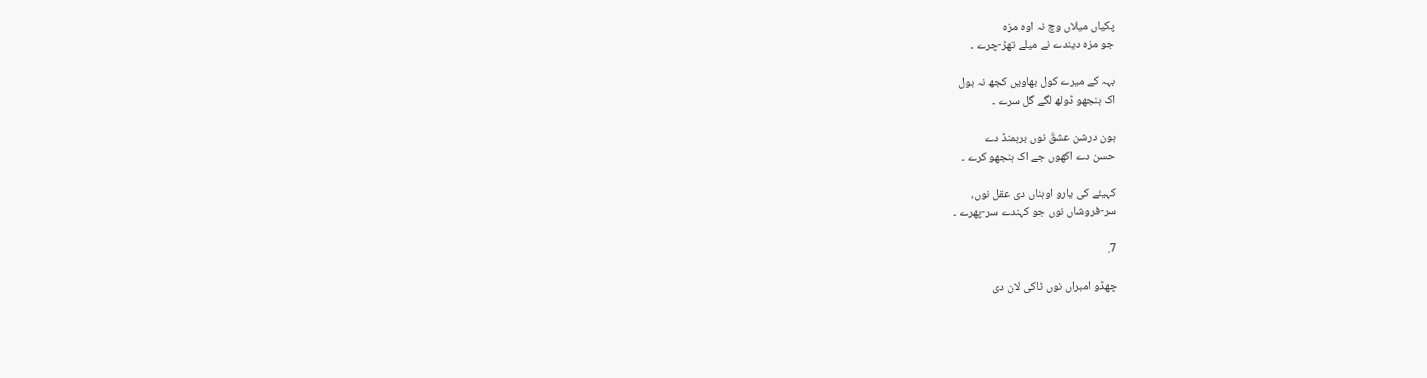پکیاں میلاں وچ نہ اوہ مزہ
جو مزہ دیندے نے میلے تھڑ-چرے ۔

بہہ کے میرے کول بھاویں کجھ نہ بول
اک ہنجھو ڈولھ لگے گل سرے ۔

ہون درشن عشقَ نوں برہمنڈ دے
حسن دے اکھوں جے اک ہنجھو کرے ۔

کہیئے کی یارو اوہناں دی عقل نوں،
سر-فروشاں نوں جو کہندے سر-پھرے ۔

7.

چھڈو امبراں نوں ٹاکی لان دی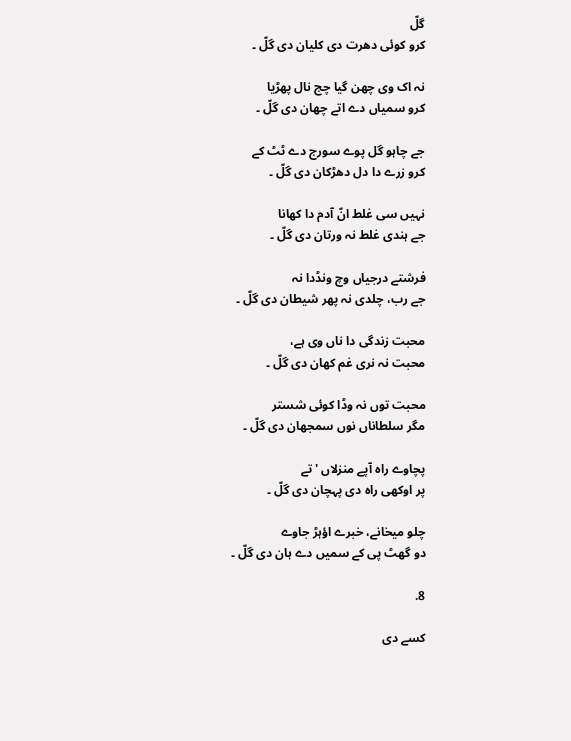گلّ
کرو کوئی دھرت دی کلیان دی گلّ ۔

نہ اک وی چھن گیا چج نال پھڑیا
کرو سمیاں دے اتے چھان دی گلّ ۔

جے چاہو گل پوے سورج دے ٹٹ کے
کرو زرے دا دل دھڑکان دی گلّ ۔

نہیں سی غلط انّ آدم دا کھانا
جے ہندی غلط نہ ورتان دی گلّ ۔

فرشتے درجیاں وچ ونڈدا نہ
جے رب، چلدی نہ پھر شیطان دی گلّ ۔

محبت زندگی دا ناں وی ہے،
محبت نہ نری غم کھان دی گلّ ۔

محبت توں نہ وڈا کوئی شستر
مگر سلطاناں نوں سمجھان دی گلّ ۔

پچاوے راہ آپے منزلاں 'تے
پر اوکھی راہ دی پہچان دی گلّ ۔

چلو میخانے، خبرے اؤہڑ جاوے
دو گھٹ پی کے سمیں دے ہان دی گلّ ۔

8.

کسے دی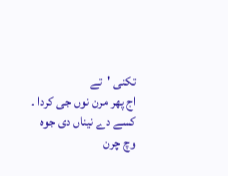تکنی 'تے
اج پھر مرن نوں جی کردا ۔
کسے دے نیناں دی جوہ
وچ چرن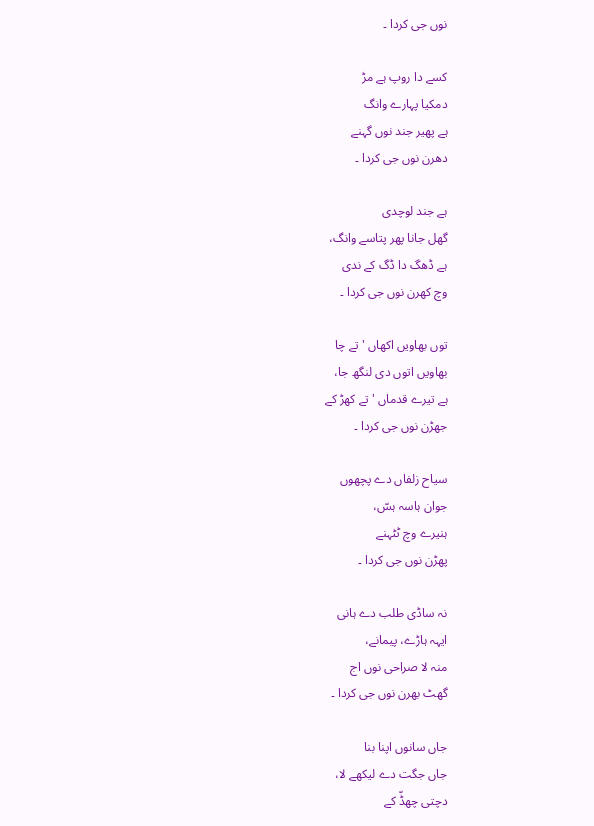نوں جی کردا ۔

کسے دا روپ ہے مڑ
دمکیا پہارے وانگ
ہے پھیر جند نوں گہنے
دھرن نوں جی کردا ۔

ہے جند لوچدی
گھل جانا پھر پتاسے وانگ،
ہے ڈھگ دا ڈگ کے ندی
وچ کھرن نوں جی کردا ۔

توں بھاویں اکھاں 'تے چا
بھاویں اتوں دی لنگھ جا،
ہے تیرے قدماں 'تے کھڑ کے
جھڑن نوں جی کردا ۔

سیاح زلفاں دے پچھوں
جوان ہاسہ ہسّ،
ہنیرے وچ ٹٹہنے
پھڑن نوں جی کردا ۔

نہ ساڈی طلب دے ہانی
ایہہ ہاڑے، پیمانے،
منہ لا صراحی نوں اج
گھٹ بھرن نوں جی کردا ۔

جاں سانوں اپنا بنا
جاں جگت دے لیکھے لا،
دچتی چھڈّ کے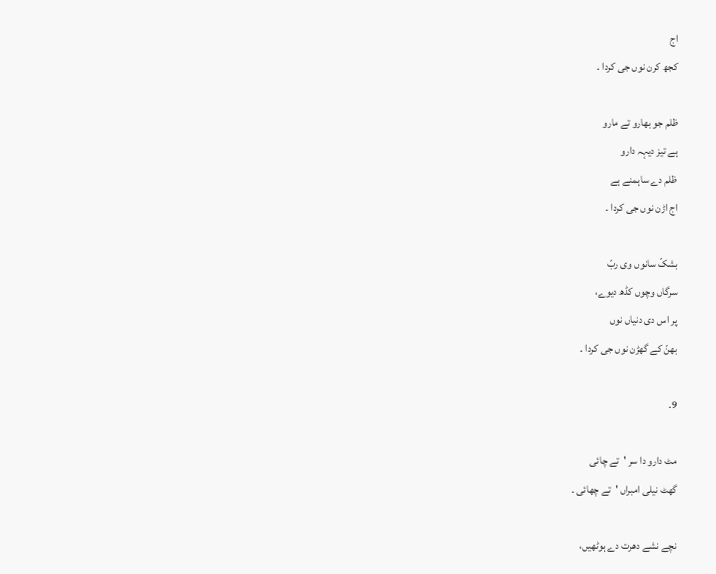اج
کجھ کرن نوں جی کردا ۔

ظلم جو بھارو تے مارو
ہے تیز دیہہ دارو
ظلم دے ساہمنے ہے
اج اڑن نوں جی کردا ۔

بشکّ سانوں وی ربّ
سرگاں وچوں کڈھ دیوے،
پر اس دی دنیاں نوں
بھنّ کے گھڑن نوں جی کردا ۔

9.

مٹ دارو دا سر 'تے چائی
گھٹ نیلی امبراں 'تے چھائی ۔

نچے نشے دھرت دے ہوٹھیں،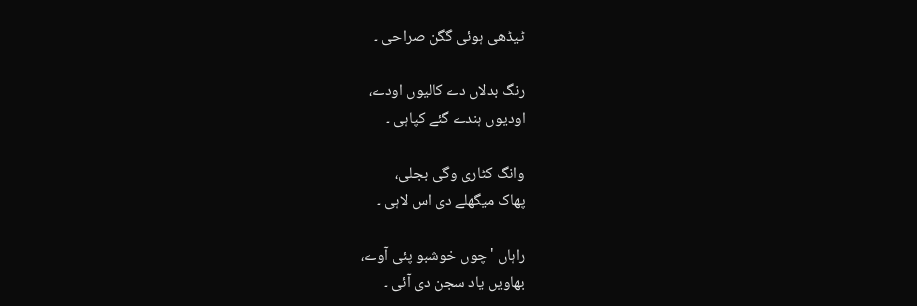ٹیڈھی ہوئی گگن صراحی ۔

رنگ بدلاں دے کالیوں اودے،
اودیوں ہندے گئے کپاہی ۔

وانگ کٹاری وگی بجلی،
پھاک میگھلے دی اس لاہی ۔

راہاں 'چوں خوشبو پئی آوے،
بھاویں یاد سجن دی آئی ۔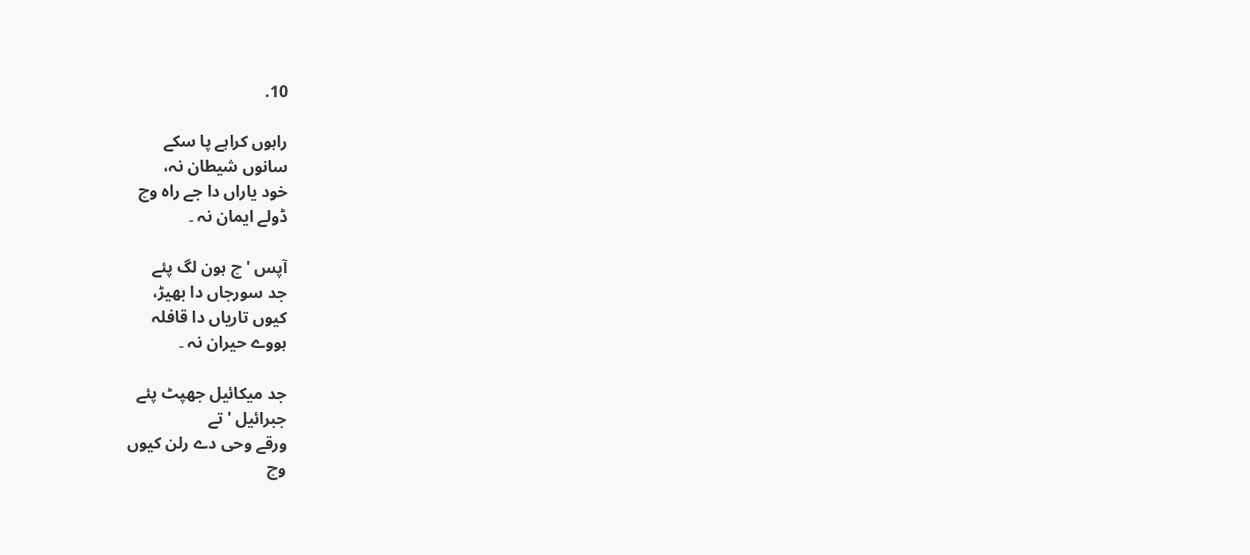10.

راہوں کراہے پا سکے
سانوں شیطان نہ،
خود یاراں دا جے راہ وچ
ڈولے ایمان نہ ۔

آپس 'چ ہون لگ پئے
جد سورجاں دا بھیڑ،
کیوں تاریاں دا قافلہ
ہووے حیران نہ ۔

جد میکائیل جھپٹ پئے
جبرائیل 'تے
ورقے وحی دے رلن کیوں
وچ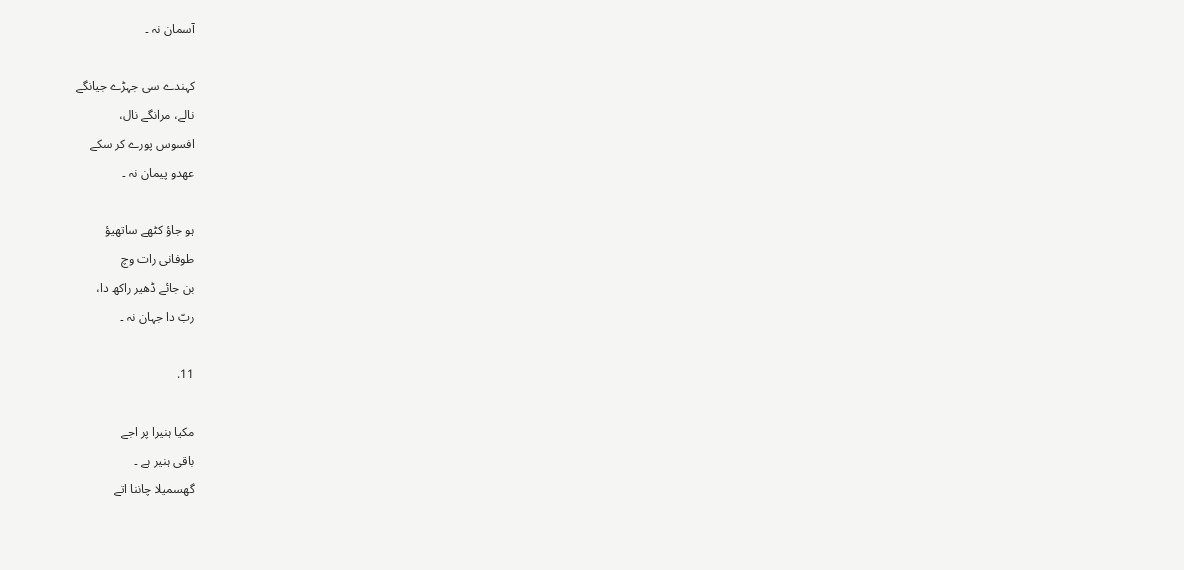آسمان نہ ۔

کہندے سی جہڑے جیانگے
نالے، مرانگے نال،
افسوس پورے کر سکے
عهدو پیمان نہ ۔

ہو جاؤ کٹھے ساتھیؤ
طوفانی رات وچ
بن جائے ڈھیر راکھ دا،
ربّ دا جہان نہ ۔

11.

مکیا ہنیرا پر اجے
باقی ہنیر ہے ۔
گھسمیلا چاننا اتے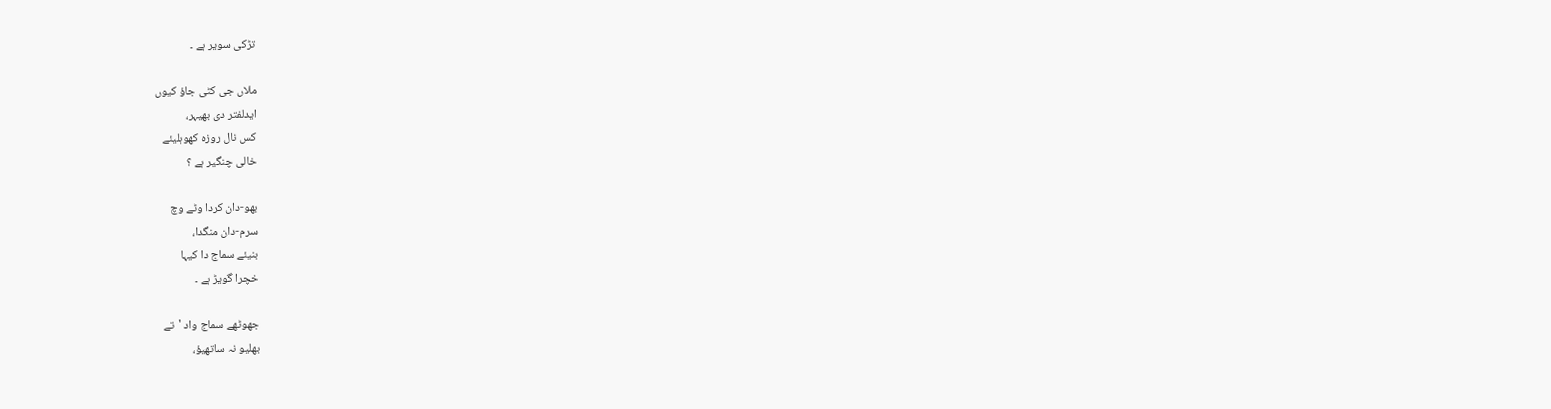تڑکی سویر ہے ۔

ملاں جی کٹی جاؤ کیوں
ایدلفتر دی بھیہر،
کس نال روزہ کھوہلیئے
خالی چنگیر ہے ؟

بھو-دان کردا وٹے وچ
سرم-دان منگدا،
بنیئے سماج دا کیہا
خچرا گویڑ ہے ۔

جھوٹھے سماج واد 'تے
بھلیو نہ ساتھیؤ،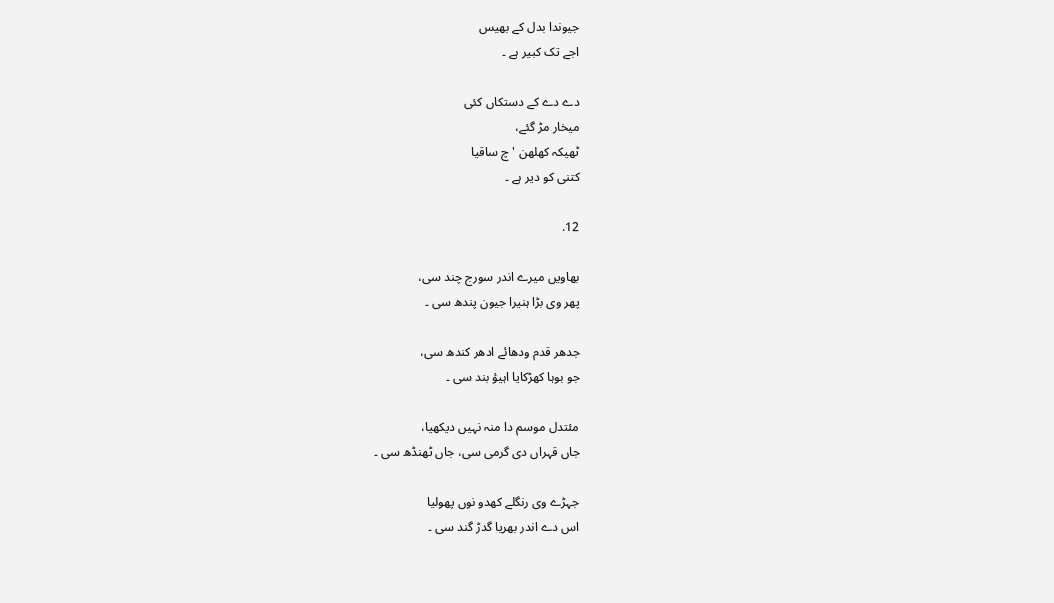جیوندا بدل کے بھیس
اجے تک کبیر ہے ۔

دے دے کے دستکاں کئی
میخار مڑ گئے،
ٹھیکہ کھلھن 'چ ساقیا
کتنی کو دیر ہے ۔

12.

بھاویں میرے اندر سورج چند سی،
پھر وی بڑا ہنیرا جیون پندھ سی ۔

جدھر قدم ودھائے ادھر کندھ سی،
جو بوہا کھڑکایا اہیؤ بند سی ۔

مئتدل موسم دا منہ نہیں دیکھیا،
جاں قہراں دی گرمی سی، جاں ٹھنڈھ سی ۔

جہڑے وی رنگلے کھدو نوں پھولیا
اس دے اندر بھریا گدڑ گند سی ۔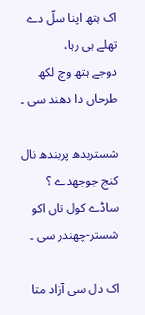اک ہتھ اپنا سلّ دے تھلے ہی رہا،
دوجے ہتھ وچ لکھ طرحاں دا دھند سی ۔

شستربدھ پربندھ نال کنج جوجھدے ؟
ساڈے کول تاں اکو شستر-چھندر سی ۔

اک دل سی آزاد متا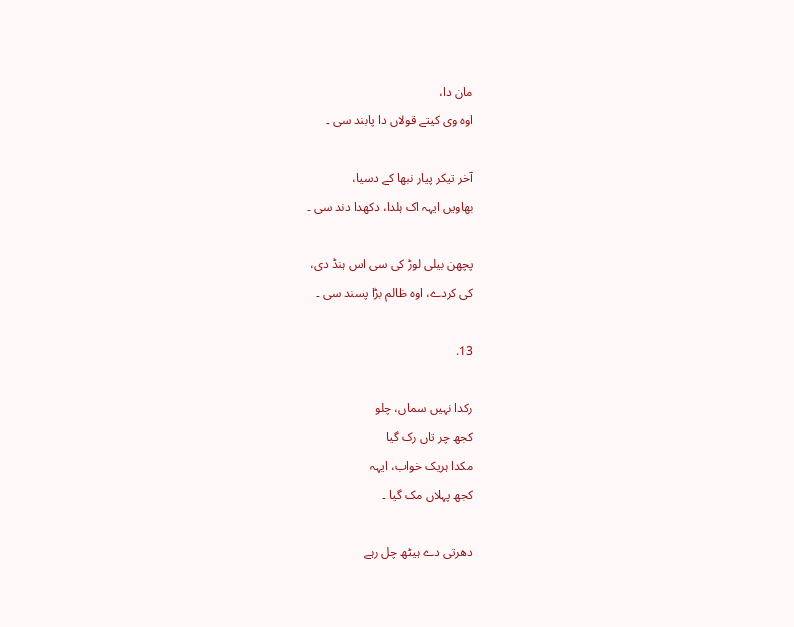مان دا،
اوہ وی کیتے قولاں دا پابند سی ۔

آخر تیکر پیار نبھا کے دسیا،
بھاویں ایہہ اک ہلدا، دکھدا دند سی ۔

پچھن بیلی لوڑ کی سی اس ہنڈ دی،
کی کردے، اوہ ظالم بڑا پسند سی ۔

13.

رکدا نہیں سماں، چلو
کجھ چر تاں رک گیا
مکدا ہریک خواب، ایہہ
کجھ پہلاں مک گیا ۔

دھرتی دے ہیٹھ چل رہے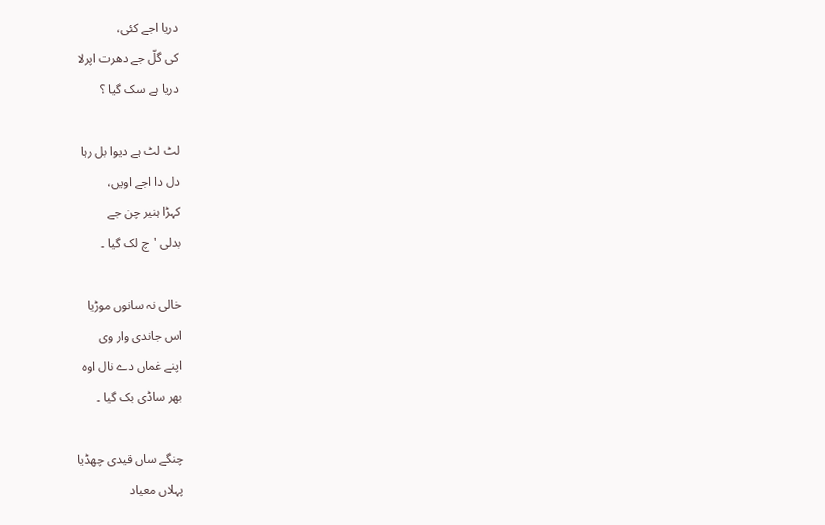دریا اجے کئی،
کی گلّ جے دھرت اپرلا
دریا ہے سک گیا ؟

لٹ لٹ ہے دیوا بل رہا
دل دا اجے اویں،
کہڑا ہنیر چن جے
بدلی 'چ لک گیا ۔

خالی نہ سانوں موڑیا
اس جاندی وار وی
اپنے غماں دے نال اوہ
بھر ساڈی بک گیا ۔

چنگے ساں قیدی چھڈیا
پہلاں معیاد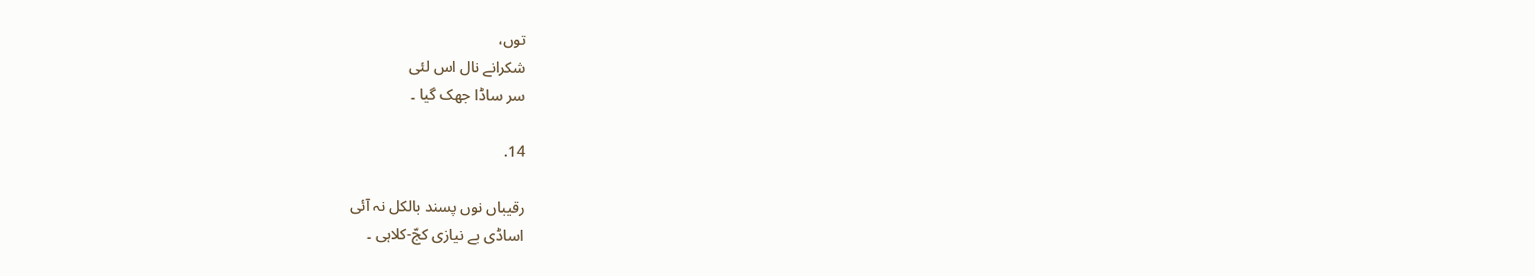توں،
شکرانے نال اس لئی
سر ساڈا جھک گیا ۔

14.

رقیباں نوں پسند بالکل نہ آئی
اساڈی بے نیازی کجّ-کلاہی ۔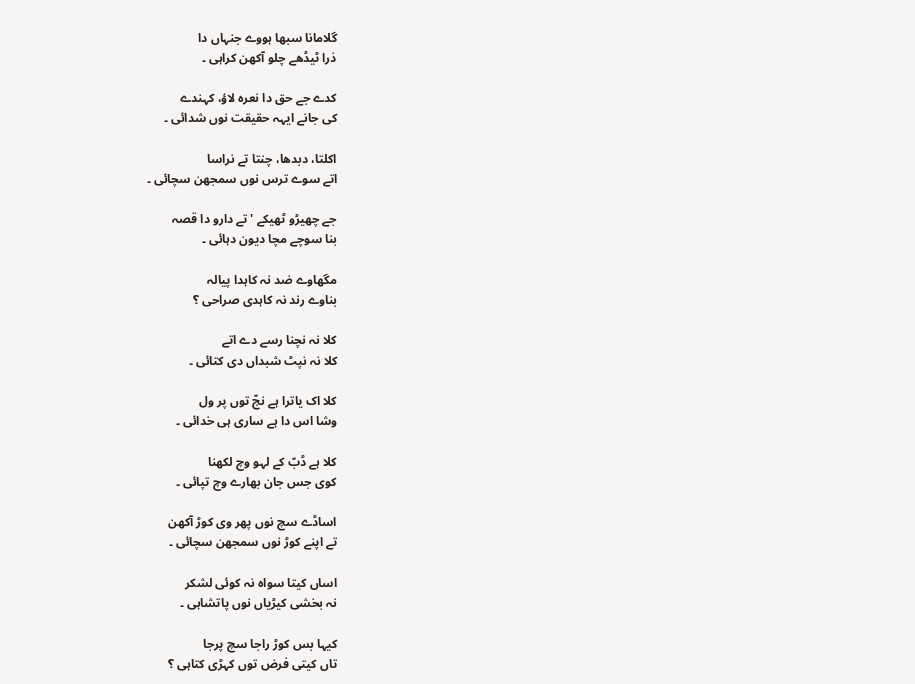گلامانا سبھا ہووے جنہاں دا
ذرا ٹیڈھے چلو آکھن کراہی ۔

کدے جے حق دا نعرہ لاؤ، کہندے
کی جانے ایہہ حقیقت نوں شدائی ۔

اکلتا، دبدھا، چنتا تے نراسا
اتے سوے ترس نوں سمجھن سچائی ۔

جے چھیڑو ٹھیکے 'تے دارو دا قصہ
بنا سوچے مچا دیون دہائی ۔

مگھاوے ضد نہ کاہدا پیالہ
بناوے رند نہ کاہدی صراحی ؟

کلا نہ نچنا رسے دے اتے
کلا نہ نپٹ شبداں دی کتائی ۔

کلا اک یاترا ہے نجّ توں پر ول
وشا اس دا ہے ساری ہی خدائی ۔

کلا ہے ڈبّ کے لہو وچ لکھنا
کوی جس جان بھارے وچ تپائی ۔

اساڈے سچ نوں پھر وی کوڑ آکھن
تے اپنے کوڑ نوں سمجھن سچائی ۔

اساں کیتا سواہ نہ کوئی لشکر
نہ بخشی کیڑیاں نوں پاتشاہی ۔

کیہا بس کوڑ راجا سچ پرجا
تاں کیتی فرض توں کہڑی کتاہی ؟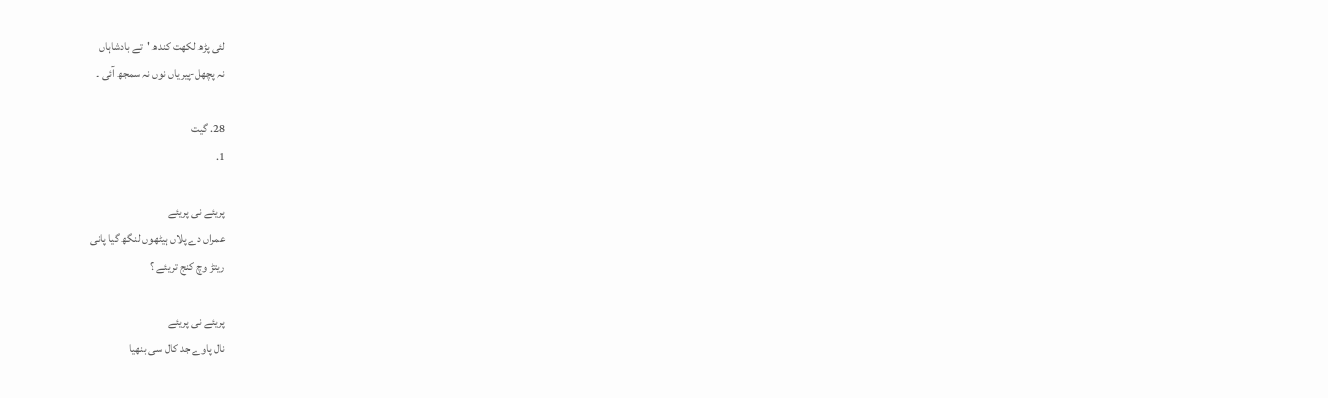لئی پڑھ لکھت کندھ 'تے بادشاہاں
نہ پچھل-پیریاں نوں نہ سمجھ آئی ۔

28. گیت
1.

پریئے نی پریئے
عمراں دے پلاں ہیٹھوں لنگھ گیا پانی
ریتڑ وچ کنج تریئے ؟

پریئے نی پریئے
نال پاوے جد کال سی بنھیا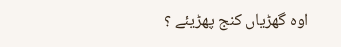اوہ گھڑیاں کنج پھڑیئے ؟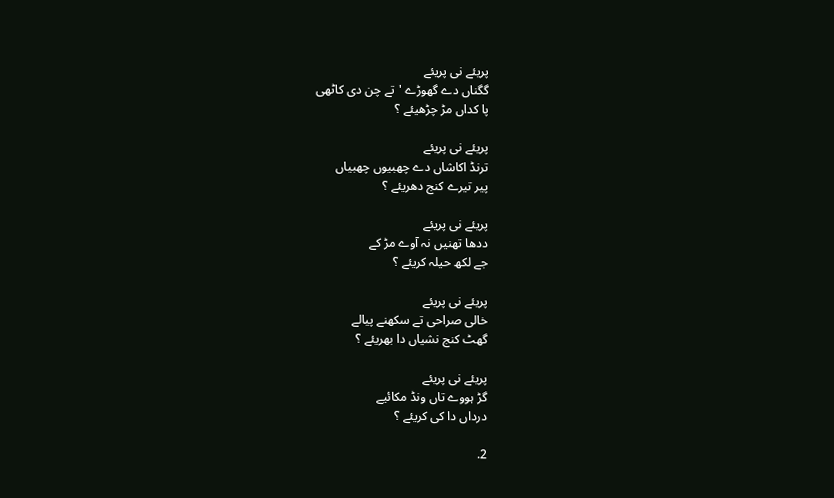پریئے نی پریئے
گگناں دے گھوڑے 'تے چن دی کاٹھی
پا کداں مڑ چڑھیئے ؟

پریئے نی پریئے
ترنڈ اکاشاں دے چھبیوں چھبیاں
پیر تیرے کنج دھریئے ؟

پریئے نی پریئے
ددھا تھنیں نہ آوے مڑ کے
جے لکھ حیلہ کریئے ؟

پریئے نی پریئے
خالی صراحی تے سکھنے پیالے
گھٹ کنج نشیاں دا بھریئے ؟

پریئے نی پریئے
گڑ ہووے تاں ونڈ مکائیے
درداں دا کی کریئے ؟

2.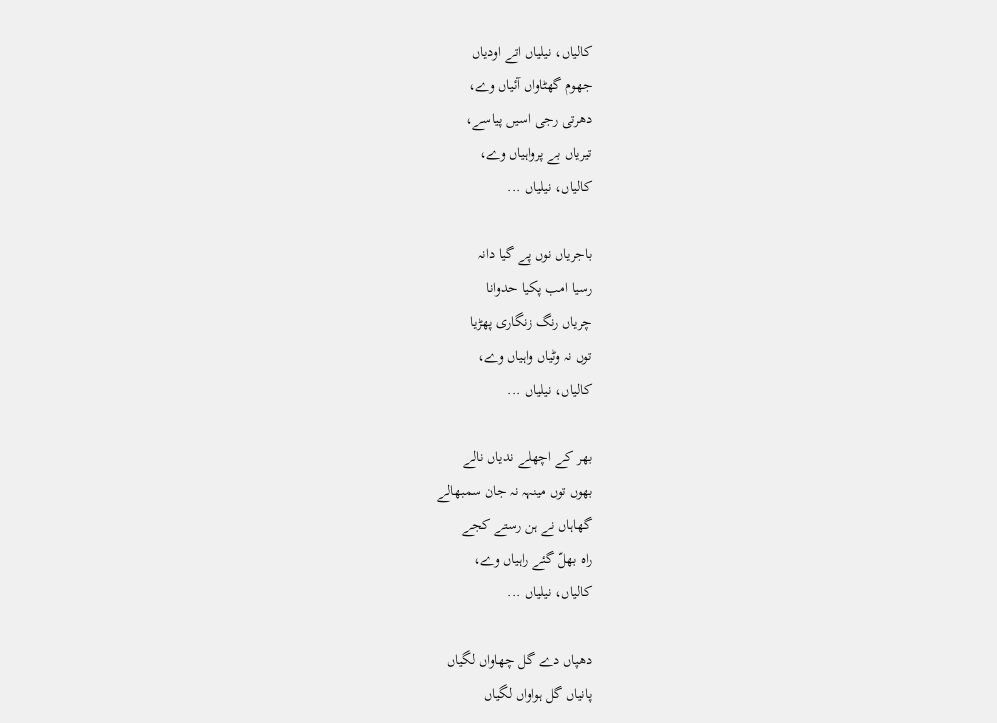کالیاں، نیلیاں اتے اودیاں
جھوم گھٹاواں آئیاں وے،
دھرتی رجی اسیں پیاسے،
تیریاں بے پرواہیاں وے،
کالیاں، نیلیاں ...

باجریاں نوں پے گیا دانہ
رسیا امب پکیا حدوانا
چریاں رنگ زنگاری پھڑیا
توں نہ وٹیاں واہیاں وے،
کالیاں، نیلیاں ...

بھر کے اچھلے ندیاں نالے
بھوں توں مینہہ نہ جان سمبھالے
گھاہاں نے ہن رستے کجے
راہ بھلّ گئے راہیاں وے،
کالیاں، نیلیاں ...

دھپاں دے گل چھاواں لگیاں
پانیاں گل ہواواں لگیاں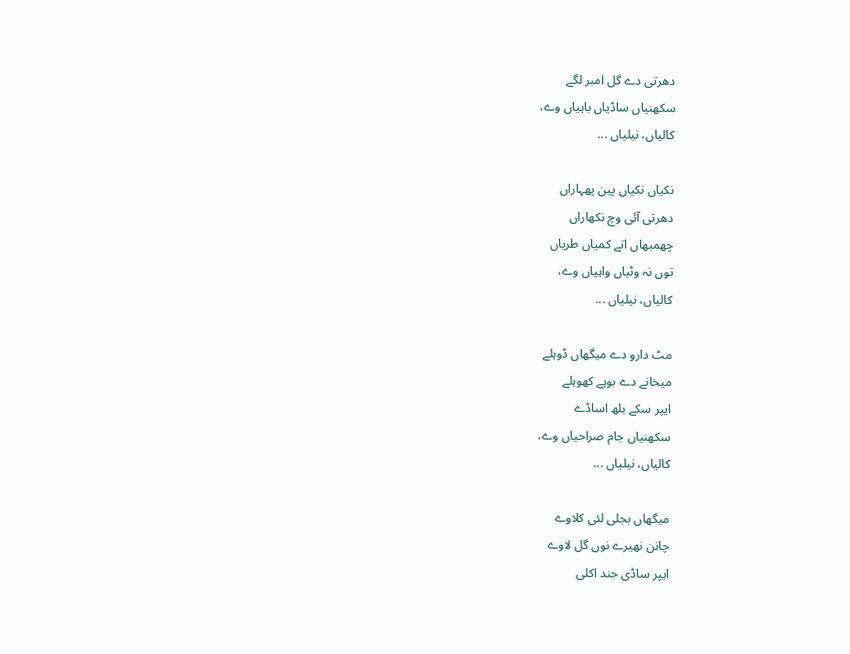دھرتی دے گل امبر لگے
سکھنیاں ساڈیاں باہیاں وے،
کالیاں، نیلیاں ...

نکیاں نکیاں پین پھہاراں
دھرتی آئی وچ نکھاراں
چھمبھاں اتے کمیاں طریاں
توں نہ وٹیاں واہیاں وے،
کالیاں، نیلیاں ...

مٹ دارو دے میگھاں ڈوہلے
میخانے دے بوہے کھوہلے
ایپر سکے بلھ اساڈے
سکھنیاں جام صراحیاں وے،
کالیاں، نیلیاں ...

میگھاں بجلی لئی کلاوے
چانن نھیرے نوں گل لاوے
ایپر ساڈی جند اکلی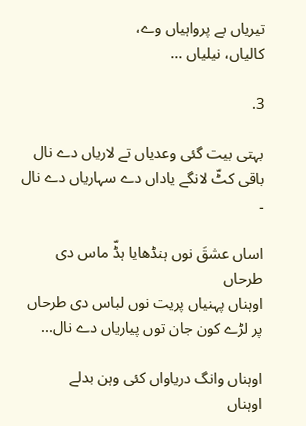تیریاں بے پرواہیاں وے،
کالیاں، نیلیاں ...

3.

بہتی بیت گئی وعدیاں تے لاریاں دے نال
باقی کٹّ لانگے یاداں دے سہاریاں دے نال ۔

اساں عشقَ نوں ہنڈھایا ہڈّ ماس دی طرحاں
اوہناں پہنیاں پریت نوں لباس دی طرحاں
پر لڑے کون جان توں پیاریاں دے نال...

اوہناں وانگ دریاواں کئی وہن بدلے
اوہناں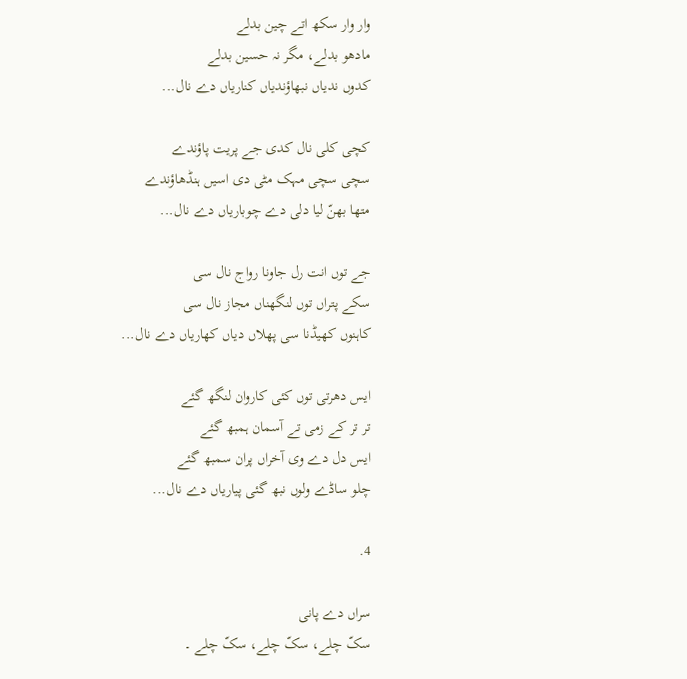وار وار سکھ اتے چین بدلے
مادھو بدلے، مگر نہ حسین بدلے
کدوں ندیاں نبھاؤندیاں کناریاں دے نال...

کچی کلی نال کدی جے پریت پاؤندے
سچی سچی مہک مٹی دی اسیں ہنڈھاؤندے
متھا بھنّ لیا دلی دے چوباریاں دے نال...

جے توں انت رل جاونا رواج نال سی
سکے پتراں توں لنگھناں مجاز نال سی
کاہنوں کھیڈنا سی پھلاں دیاں کھاریاں دے نال...

ایس دھرتی توں کئی کاروان لنگھ گئے
تر تر کے زمی تے آسمان ہمبھ گئے
ایس دل دے وی آخراں پران سمبھ گئے
چلو ساڈے ولوں نبھ گئی پیاریاں دے نال...

4.

سراں دے پانی
سکّ چلے، سکّ چلے، سکّ چلے ۔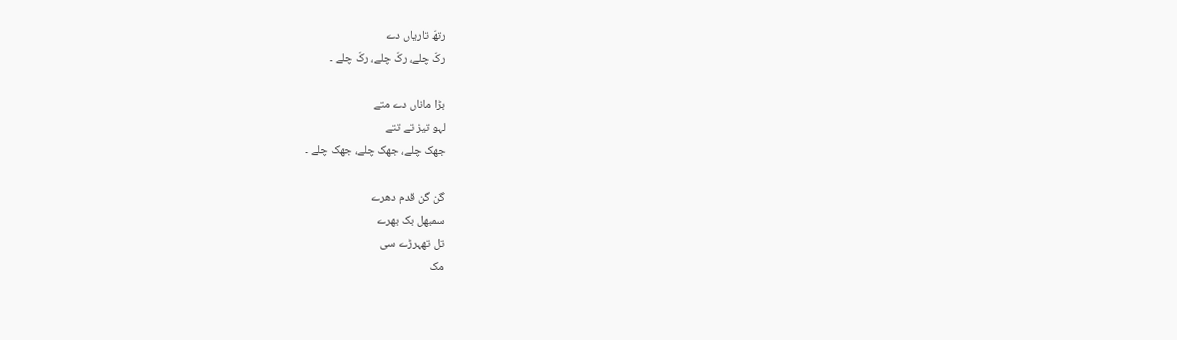رتھّ تاریاں دے
رکّ چلے، رکّ چلے، رکّ چلے ۔

بڑا ماناں دے متے
لہو تیز تے تتے
جھک چلے، جھک چلے، جھک چلے ۔

گن گن قدم دھرے
سمبھل بک بھرے
تل تھہرڑے سی
مک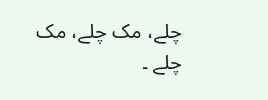چلے، مک چلے، مک چلے ۔